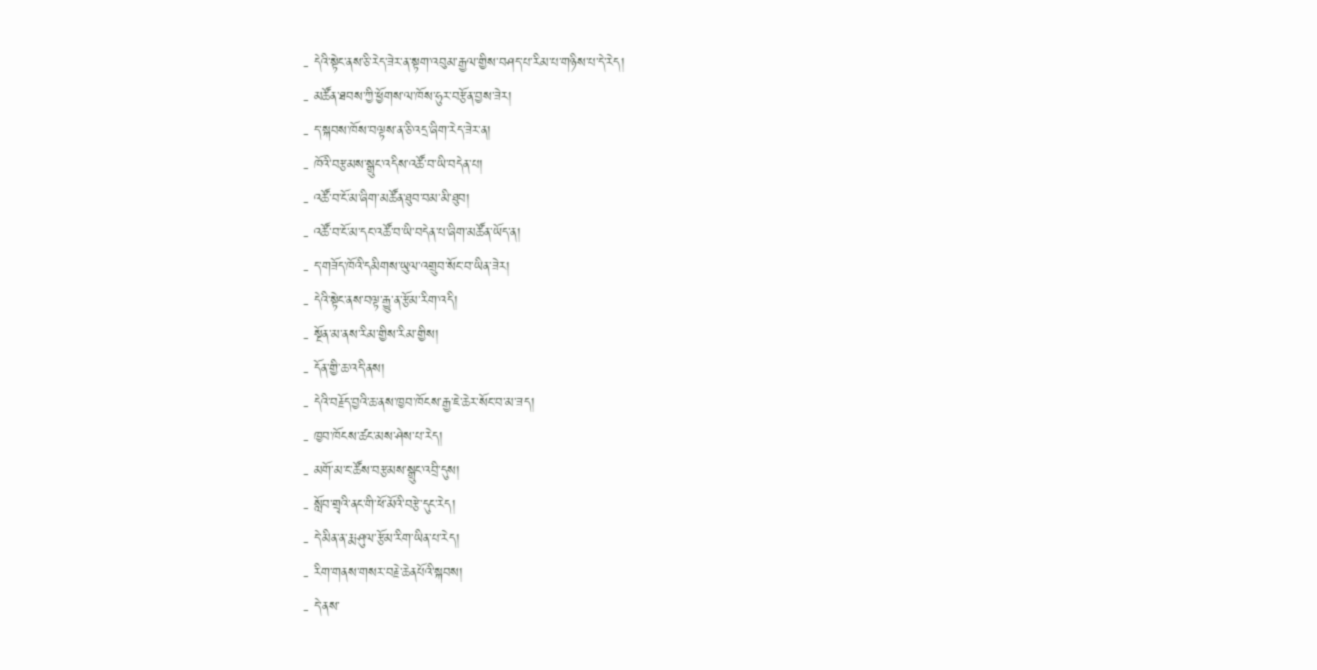- དེའི་སྟེང་ནས་ཅི་རེད་ཟེར་ན་སྟག་འབུམ་རྒྱལ་གྱིས་བཤད་པ་རིམ་པ་གཉིས་པ་དེ་རེད།
- མཚོན་ཐབས་ཀྱི་ཕྱོགས་ལ་ཁོས་ཧུར་བརྩོན་བྱས་ཟེར།
- ད་སྐབས་ཁོས་བལྟས་ན་ཅི་འདྲ་ཞིག་རེད་ཟེར་ན།
- ཁོའི་བརྩམས་སྒྲུང་འདིས་འཚོ་བ་ཡི་བདེན་པ།
- འཚོ་བ་ངོ་མ་ཞིག་མཚོན་ཐུབ་བམ་མི་ཐུབ།
- འཚོ་བ་ངོ་མ་དང་འཚོ་བ་ཡི་བདེན་པ་ཞིག་མཚོན་ཡོད་ན།
- ད་གཟོད་ཁོའི་དམིགས་ཡུལ་འགྲུབ་སོང་བ་ཡིན་ཟེར།
- དེའི་སྟེང་ནས་བལྟ་རྒྱུ་ན་རྩོམ་རིག་འདི།
- སྔོན་མ་ནས་རིམ་གྱིས་རིམ་གྱིས།
- དོན་གྱི་ཆ་འདི་ནས།
- དེའི་བརྗོད་བྱའི་ཆ་ནས་ཁྱབ་ཁོངས་རྒྱ་ཇེ་ཆེར་སོང་བ་མ་ཟད།
- ཁྱབ་ཁོངས་ཚང་མས་ཤེས་པ་རེད།
- མགོ་མ་ང་ཚོས་བརྩམས་སྒྲུང་འབྲི་དུས།
- སློབ་གྲྭའི་ནང་གི་ཕོ་མོའི་བརྩེ་དུང་རེད།
- དེ་མིན་ན་རྨ་ཤུལ་རྩོམ་རིག་ཡིན་པ་རེད།
- རིག་གནས་གསར་བརྗེ་ཆེནཔོའི་སྐབས།
- དེ་ནས་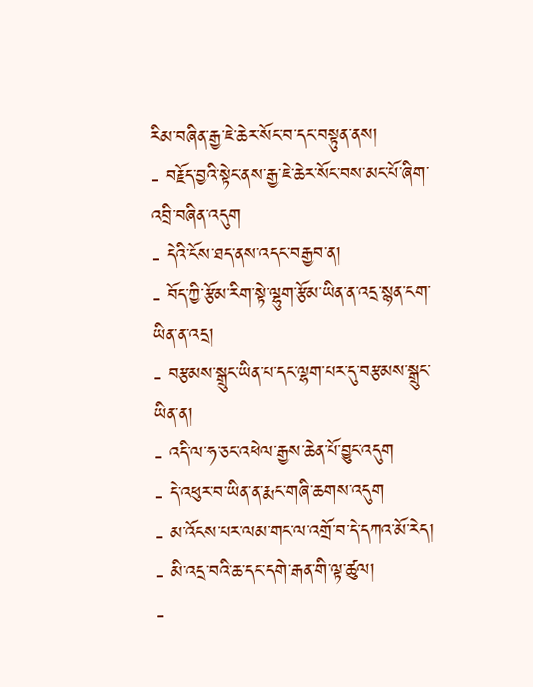རིམ་བཞིན་རྒྱ་ཇེ་ཆེར་སོང་བ་དང་བསྟུན་ནས།
- བརྗོད་བྱའི་སྟེང་ནས་རྒྱ་ཇེ་ཆེར་སོང་བས་མང་པོ་ཞིག་འབྲི་བཞིན་འདུག
- དེའི་ངོས་ཐད་ནས་འདང་བརྒྱབ་ན།
- བོད་ཀྱི་རྩོམ་རིག་སྟེ་ལྷུག་རྩོམ་ཡིན་ན་འདྲ་སྙན་ངག་ཡིན་ན་འདྲ།
- བརྩམས་སྒྲུང་ཡིན་པ་དང་ལྷག་པར་དུ་བརྩམས་སྒྲུང་ཡིན་ན།
- འདི་ལ་ཧ་ཅང་འཕེལ་རྒྱས་ཆེན་པོ་བྱུང་འདུག
- དེ་འཕུར་བ་ཡིན་ན་རྨང་གཞི་ཆགས་འདུག
- མ་འོངས་པར་ལམ་གང་ལ་འགྲོ་བ་དེ་དཀའ་མོ་རེད།
- མི་འདྲ་བའི་ཆ་དང་དགེ་རྒན་གི་ལྟ་ཚུལ།
-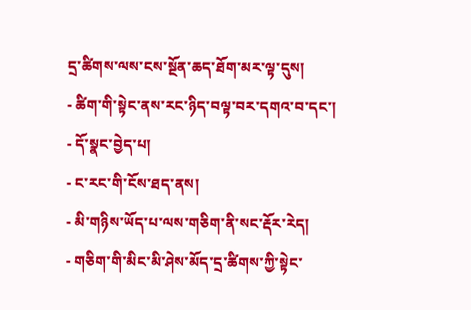དྲ་ཚིགས་ལས་ངས་སྔོན་ཆད་ཐོག་མར་ལྟ་དུས།
- ཚིག་གི་སྟེང་ནས་རང་ཉིད་བལྟ་བར་དགའ་བ་དང་།
- དོ་སྣང་བྱེད་པ།
- ང་རང་གི་ངོས་ཐད་ནས།
- མི་གཉིས་ཡོད་པ་ལས་གཅིག་ནི་སང་རྡོར་རེད།
- གཅིག་གི་མིང་མི་ཤེས་མོད་དྲ་ཚིགས་ཀྱི་སྟེང་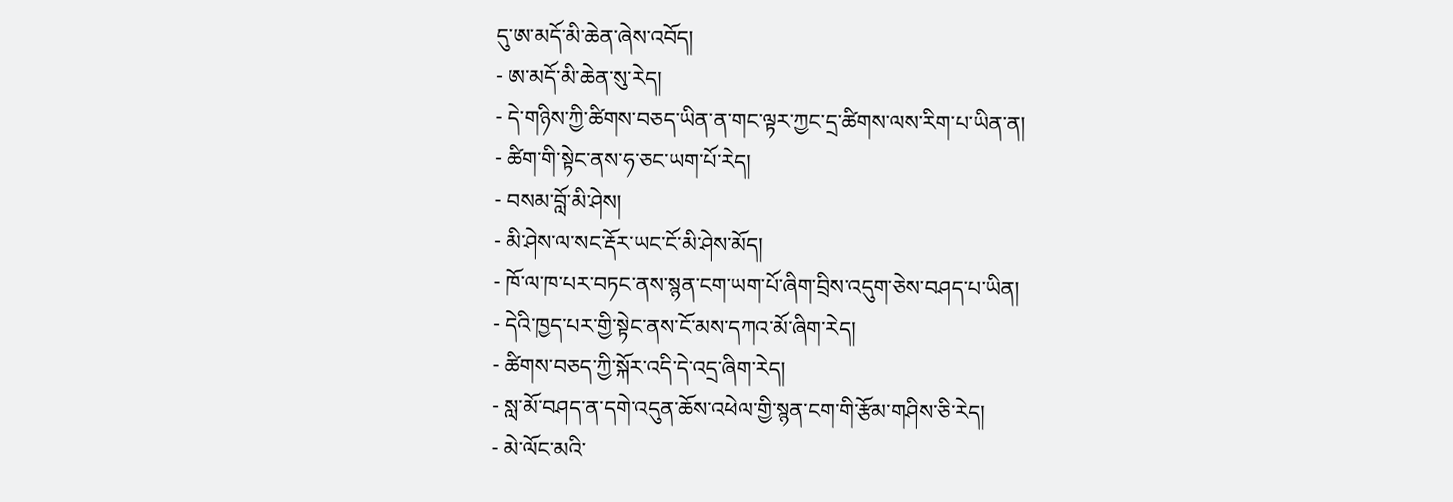དུ་ཨ་མདོ་མི་ཆེན་ཞེས་འབོད།
- ཨ་མདོ་མི་ཆེན་སུ་རེད།
- དེ་གཉིས་ཀྱི་ཚིགས་བཅད་ཡིན་ན་གང་ལྟར་ཀྱང་དྲ་ཚིགས་ལས་རིག་པ་ཡིན་ན།
- ཚིག་གི་སྟེང་ནས་ཧ་ཅང་ཡག་པོ་རེད།
- བསམ་བློ་མི་ཤེས།
- མི་ཤེས་ལ་སང་རྡོར་ཡང་ངོ་མི་ཤེས་མོད།
- ཁོ་ལ་ཁ་པར་བཏང་ནས་སྙན་ངག་ཡག་པོ་ཞིག་བྲིས་འདུག་ཅེས་བཤད་པ་ཡིན།
- དེའི་ཁྱད་པར་གྱི་སྟེང་ནས་ངོ་མས་དཀའ་མོ་ཞིག་རེད།
- ཚིགས་བཅད་ཀྱི་སྐོར་འདི་དེ་འདྲ་ཞིག་རེད།
- སླ་མོ་བཤད་ན་དགེ་འདུན་ཆོས་འཕེལ་གྱི་སྙན་ངག་གི་རྩོམ་གཤིས་ཅི་རེད།
- མེ་ལོང་མའི་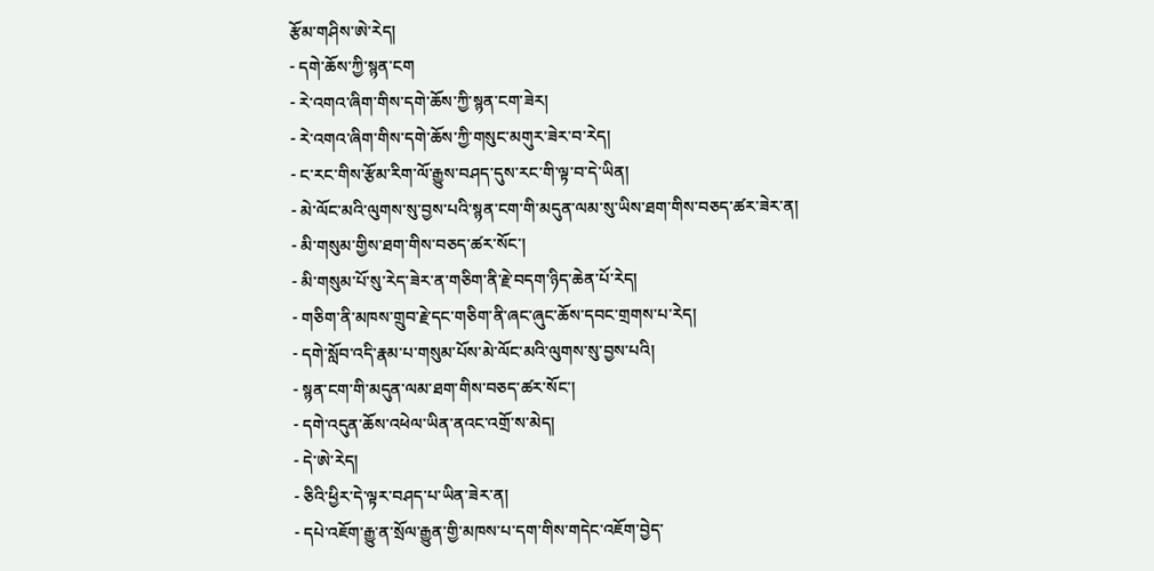རྩོམ་གཤིས་ཨེ་རེད།
- དགེ་ཆོས་ཀྱི་སྙན་ངག
- རེ་འགའ་ཞིག་གིས་དགེ་ཆོས་ཀྱི་སྙན་ངག་ཟེར།
- རེ་འགའ་ཞིག་གིས་དགེ་ཆོས་ཀྱི་གསུང་མགུར་ཟེར་བ་རེད།
- ང་རང་གིས་རྩོམ་རིག་ལོ་རྒྱུས་བཤད་དུས་རང་གི་ལྟ་བ་དེ་ཡིན།
- མེ་ལོང་མའི་ལུགས་སུ་བྱས་པའི་སྙན་ངག་གི་མདུན་ལམ་སུ་ཡིས་ཐག་གིས་བཅད་ཚར་ཟེར་ན།
- མི་གསུམ་གྱིས་ཐག་གིས་བཅད་ཚར་སོང་།
- མི་གསུམ་པོ་སུ་རེད་ཟེར་ན་གཅིག་ནི་རྗེ་བདག་ཉིད་ཆེན་པོ་རེད།
- གཅིག་ནི་མཁས་གྲུབ་རྗེ་དང་གཅིག་ནི་ཞང་ཞུང་ཆོས་དབང་གྲགས་པ་རེད།
- དགེ་སློབ་འདི་རྣམ་པ་གསུམ་པོས་མེ་ལོང་མའི་ལུགས་སུ་བྱས་པའི།
- སྙན་ངག་གི་མདུན་ལམ་ཐག་གིས་བཅད་ཚར་སོང་།
- དགེ་འདུན་ཆོས་འཕེལ་ཡིན་ནའང་འགྲོ་ས་མེད།
- དེ་ཨེ་རེད།
- ཅིའི་ཕྱིར་དེ་ལྟར་བཤད་པ་ཡིན་ཟེར་ན།
- དཔེ་འཇོག་རྒྱུ་ན་སྲོལ་རྒྱུན་གྱི་མཁས་པ་དག་གིས་གདེང་འཇོག་བྱེད་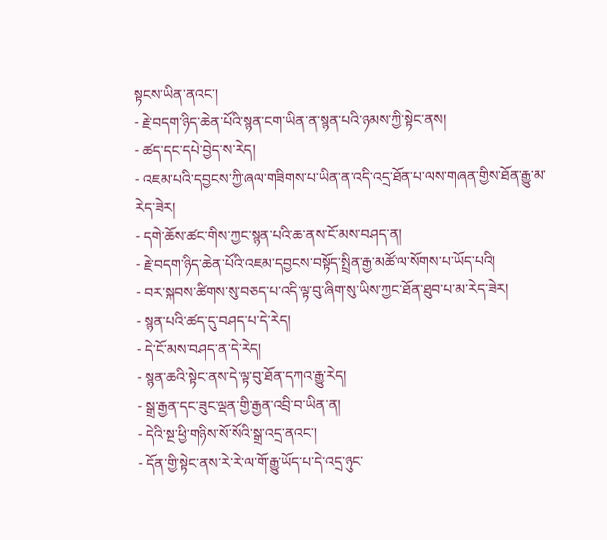སྟངས་ཡིན་ནའང་།
- རྗེ་བདག་ཉིད་ཆེན་པོའི་སྙན་ངག་ཡིན་ན་སྙན་པའི་ཉམས་ཀྱི་སྟེང་ནས།
- ཚད་དང་དཔེ་བྱེད་ས་རེད།
- འཇམ་པའི་དབྱངས་ཀྱི་ཞལ་གཟིགས་པ་ཡིན་ན་འདི་འདྲ་ཐོན་པ་ལས་གཞན་གྱིས་ཐོན་རྒྱུ་མ་རེད་ཟེར།
- དགེ་ཆོས་ཚང་གིས་ཀྱང་སྙན་པའི་ཆ་ནས་ངོ་མས་བཤད་ན།
- རྗེ་བདག་ཉིད་ཆེན་པོའི་འཇམ་དབྱངས་བསྟོད་སྤྲིན་རྒྱ་མཚོ་ལ་སོགས་པ་ཡོད་པའི།
- བར་སྐབས་ཚིགས་སུ་བཅད་པ་འདི་ལྟ་བུ་ཞིག་སུ་ཡིས་ཀྱང་ཐོན་ཐུབ་པ་མ་རེད་ཟེར།
- སྙན་པའི་ཚད་དུ་བཤད་པ་དེ་རེད།
- དེ་ངོ་མས་བཤད་ན་དེ་རེད།
- སྙན་ཆའི་སྟེང་ནས་དེ་ལྟ་བུ་ཐོན་དཀའ་རྒྱུ་རེད།
- སྒྲ་རྒྱན་དང་ཟུང་ལྡན་གྱི་རྒྱན་འབྲི་བ་ཡིན་ན།
- དེའི་སྔ་ཕྱི་གཉིས་སོ་སོའི་སྒྲ་འདྲ་ནའང་།
- དོན་གྱི་སྟེང་ནས་རེ་རེ་ལ་གོ་རྒྱུ་ཡོད་པ་དེ་འདྲ་ཉུང་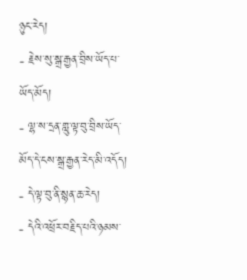ཉུང་རེད།
- རྗེས་སུ་སྒྲ་རྒྱན་བྲིས་ཡོད་པ་ཡོད་མོད།
- ལྷ་ས་དྲན་གླུ་ལྟ་བུ་བྲིས་ཡོད་མོད་དེ་ངས་སྒྲ་རྒྱན་རེད་མི་འདོད།
- དེ་ལྟ་བུ་ནི་སྙན་ཆ་རེད།
- དེའི་འཕྲོར་བརྗིད་པའི་ཉམས་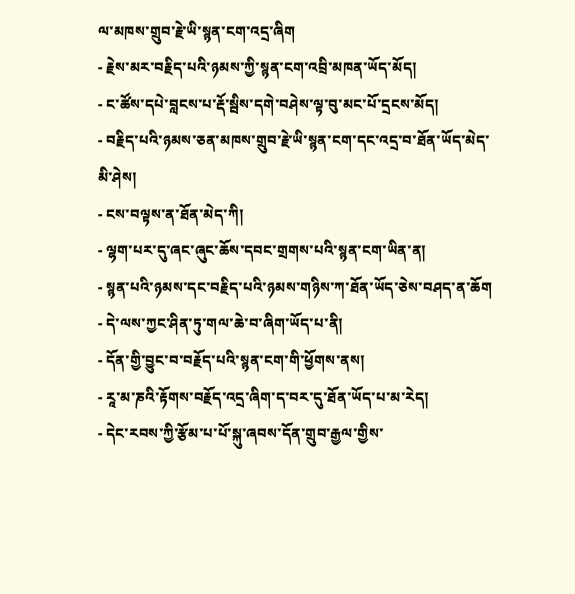ལ་མཁས་གྲུབ་རྗེ་ཡི་སྙན་ངག་འདྲ་ཞིག
- རྗེས་མར་བརྗིད་པའི་ཉམས་ཀྱི་སྙན་ངག་འབྲི་མཁན་ཡོད་མོད།
- ང་ཚོས་དཔེ་བླངས་པ་རྡོ་སྦིས་དགེ་བཤེས་ལྟ་བུ་མང་པོ་དྲངས་མོད།
- བརྗིད་པའི་ཉམས་ཅན་མཁས་གྲུབ་རྗེ་ཡི་སྙན་ངག་དང་འདྲ་བ་ཐོན་ཡོད་མེད་མི་ཤེས།
- ངས་བལྟས་ན་ཐོན་མེད་ཀི།
- ལྷག་པར་དུ་ཞང་ཞུང་ཆོས་དབང་གྲགས་པའི་སྙན་ངག་ཡིན་ན།
- སྙན་པའི་ཉམས་དང་བརྗིད་པའི་ཉམས་གཉིས་ཀ་ཐོན་ཡོད་ཅེས་བཤད་ན་ཆོག
- དེ་ལས་ཀྱང་ཤིན་ཏུ་གལ་ཆེ་བ་ཞིག་ཡོད་པ་ནི།
- དོན་གྱི་བྱུང་བ་བརྗོད་པའི་སྙན་ངག་གི་ཕྱོགས་ནས།
- རཱ་མ་ཎའི་རྟོགས་བརྗོད་འདྲ་ཞིག་ད་བར་དུ་ཐོན་ཡོད་པ་མ་རེད།
- དེང་རབས་ཀྱི་རྩོམ་པ་པོ་སྐུ་ཞབས་དོན་གྲུབ་རྒྱལ་གྱིས་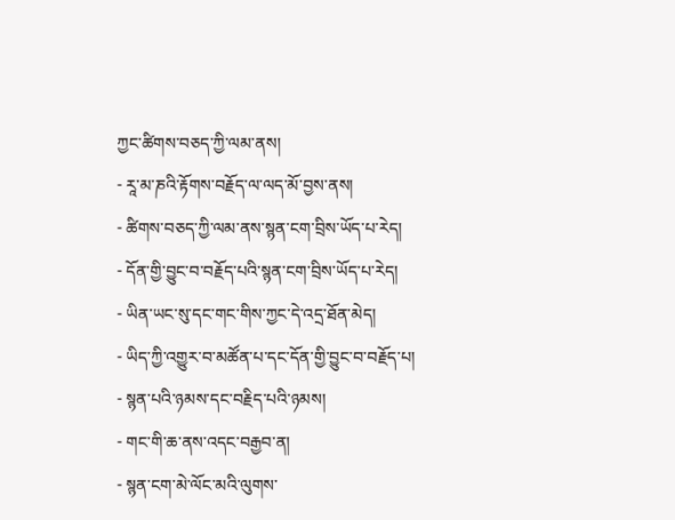ཀྱང་ཚིགས་བཅད་ཀྱི་ལམ་ནས།
- རཱ་མ་ཎའི་རྟོགས་བརྗོད་ལ་ལད་མོ་བྱས་ནས།
- ཚིགས་བཅད་ཀྱི་ལམ་ནས་སྙན་ངག་བྲིས་ཡོད་པ་རེད།
- དོན་གྱི་བྱུང་བ་བརྗོད་པའི་སྙན་ངག་བྲིས་ཡོད་པ་རེད།
- ཡིན་ཡང་སུ་དང་གང་གིས་ཀྱང་དེ་འདྲ་ཐོན་མེད།
- ཡིད་ཀྱི་འགྱུར་བ་མཚོན་པ་དང་དོན་གྱི་བྱུང་བ་བརྗོད་པ།
- སྙན་པའི་ཉམས་དང་བརྗིད་པའི་ཉམས།
- གང་གི་ཆ་ནས་འདང་བརྒྱབ་ན།
- སྙན་ངག་མེ་ལོང་མའི་ལུགས་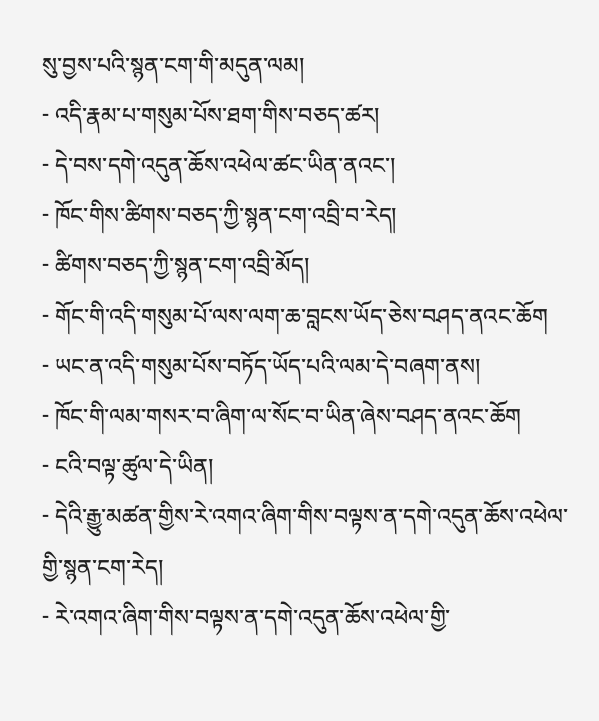སུ་བྱས་པའི་སྙན་ངག་གི་མདུན་ལམ།
- འདི་རྣམ་པ་གསུམ་པོས་ཐག་གིས་བཅད་ཚར།
- དེ་བས་དགེ་འདུན་ཆོས་འཕེལ་ཚང་ཡིན་ནའང་།
- ཁོང་གིས་ཚིགས་བཅད་ཀྱི་སྙན་ངག་འབྲི་བ་རེད།
- ཚིགས་བཅད་ཀྱི་སྙན་ངག་འབྲི་མོད།
- གོང་གི་འདི་གསུམ་པོ་ལས་ལག་ཆ་བླངས་ཡོད་ཅེས་བཤད་ནའང་ཆོག
- ཡང་ན་འདི་གསུམ་པོས་བཏོད་ཡོད་པའི་ལམ་དེ་བཞག་ནས།
- ཁོང་གི་ལམ་གསར་བ་ཞིག་ལ་སོང་བ་ཡིན་ཞེས་བཤད་ནའང་ཆོག
- ངའི་བལྟ་ཚུལ་དེ་ཡིན།
- དེའི་རྒྱུ་མཚན་གྱིས་རེ་འགའ་ཞིག་གིས་བལྟས་ན་དགེ་འདུན་ཆོས་འཕེལ་གྱི་སྙན་ངག་རེད།
- རེ་འགའ་ཞིག་གིས་བལྟས་ན་དགེ་འདུན་ཆོས་འཕེལ་གྱི་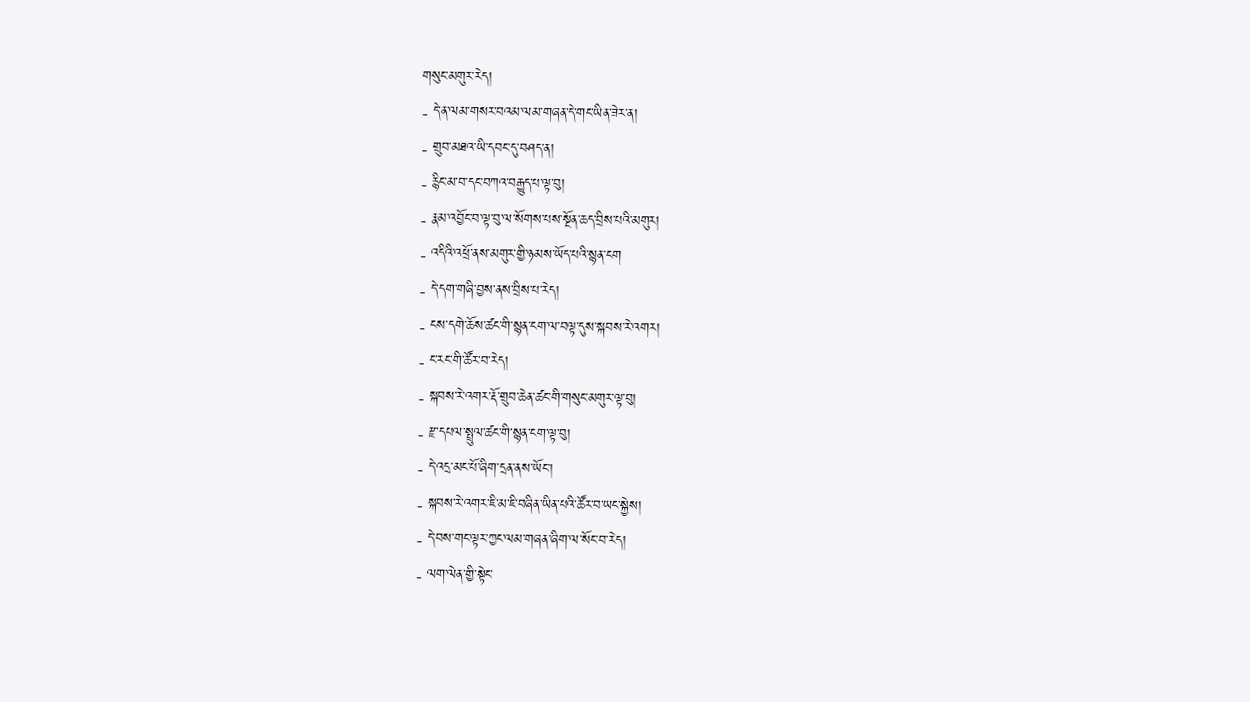གསུང་མགུར་རེད།
- དེ་ན་ལམ་གསར་བའམ་ལམ་གཞན་དེ་གང་ཡིན་ཟེར་ན།
- གྲུབ་མཐའ་ཡི་དབང་དུ་བཤད་ན།
- རྙིང་མ་བ་དང་བཀའ་བརྒྱུད་པ་ལྟ་བུ།
- རྣམ་འབྱོང་བ་ལྟ་བུ་ལ་སོགས་པས་སྔོན་ཆད་བྲིས་པའི་མགུར།
- འདིའི་འཕྲོ་ནས་མགུར་གྱི་ཉམས་ཡོད་པའི་སྙན་ངག
- དེ་དག་གཞི་བྱས་ནས་བྲིས་པ་རེད།
- ངས་དགེ་ཆོས་ཚང་གི་སྙན་ངག་ལ་བལྟ་དུས་སྐབས་རེ་འགར།
- ང་རང་གི་ཚོར་བ་རེད།
- སྐབས་རེ་འགར་རྡོ་གྲུབ་ཆེན་ཚང་གི་གསུང་མགུར་ལྟ་བུ།
- རྫ་དཔལ་སྤྲུལ་ཚང་གི་སྙན་ངག་ལྟ་བུ།
- དེ་འདྲ་མང་པོ་ཞིག་དྲན་ནས་ཡོང་།
- སྐབས་རེ་འགར་ཇི་མ་ཇི་བཞིན་ཡིན་པའི་ཚོར་བ་ཡང་སྐྱེས།
- དེ་བས་གང་ལྟར་ཀྱང་ལམ་གཞན་ཞིག་ལ་སོང་བ་རེད།
- ལག་ལེན་གྱི་སྟེང་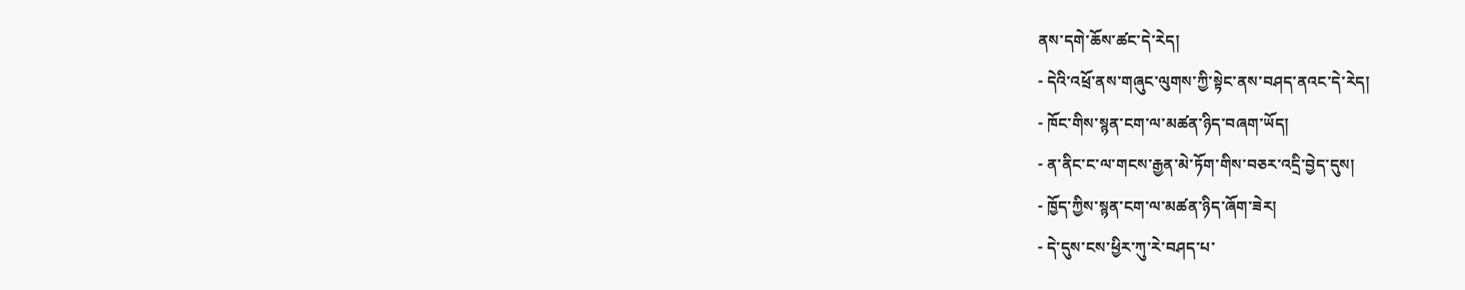ནས་དགེ་ཆོས་ཚང་དེ་རེད།
- དེའི་འཕྲོ་ནས་གཞུང་ལུགས་ཀྱི་སྟེང་ནས་བཤད་ནའང་དེ་རེད།
- ཁོང་གིས་སྙན་ངག་ལ་མཚན་ཉིད་བཞག་ཡོད།
- ན་ནིང་ང་ལ་གངས་རྒྱན་མེ་ཏོག་གིས་བཅར་འདྲི་བྱེད་དུས།
- ཁྱོད་ཀྱིས་སྙན་ངག་ལ་མཚན་ཉིད་ཞོག་ཟེར།
- དེ་དུས་ངས་ཕྱིར་ཀུ་རེ་བཤད་པ་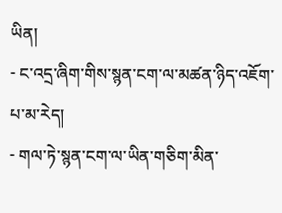ཡིན།
- ང་འདྲ་ཞིག་གིས་སྙན་ངག་ལ་མཚན་ཉིད་འཇོག་པ་མ་རེད།
- གལ་ཏེ་སྙན་ངག་ལ་ཡིན་གཅིག་མིན་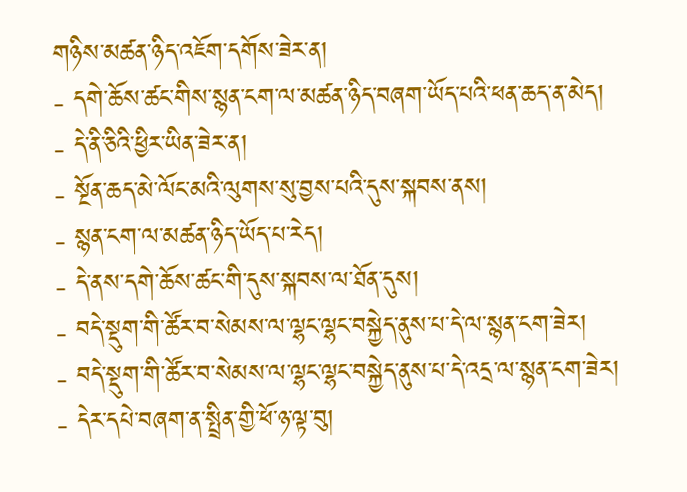གཉིས་མཚན་ཉིད་འཇོག་དགོས་ཟེར་ན།
- དགེ་ཆོས་ཚང་གིས་སྙན་ངག་ལ་མཚན་ཉིད་བཞག་ཡོད་པའི་ཕན་ཆད་ན་མེད།
- དེ་ནི་ཅིའི་ཕྱིར་ཡིན་ཟེར་ན།
- སྔོན་ཆད་མེ་ལོང་མའི་ལུགས་སུ་བྱས་པའི་དུས་སྐབས་ནས།
- སྙན་ངག་ལ་མཚན་ཉིད་ཡོད་པ་རེད།
- དེ་ནས་དགེ་ཆོས་ཚང་གི་དུས་སྐབས་ལ་ཐོན་དུས།
- བདེ་སྡུག་གི་ཚོར་བ་སེམས་ལ་ལྷང་ལྷང་བསྐྱེད་ནུས་པ་དེ་ལ་སྙན་ངག་ཟེར།
- བདེ་སྡུག་གི་ཚོར་བ་སེམས་ལ་ལྷང་ལྷང་བསྐྱེད་ནུས་པ་དེ་འདྲ་ལ་སྙན་ངག་ཟེར།
- དེར་དཔེ་བཞག་ན་སྤྲིན་གྱི་ཕོ་ཉ་ལྟ་བུ།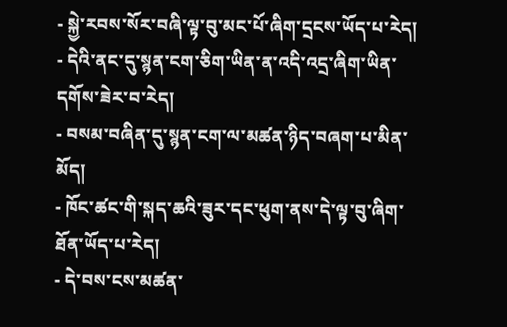- སྐྱེ་རབས་སོར་བཞི་ལྟ་བུ་མང་པོ་ཞིག་དྲངས་ཡོད་པ་རེད།
- དེའི་ནང་དུ་སྙན་ངག་ཅིག་ཡིན་ན་འདི་འདྲ་ཞིག་ཡིན་དགོས་ཟེར་བ་རེད།
- བསམ་བཞིན་དུ་སྙན་ངག་ལ་མཚན་ཉིད་བཞག་པ་མིན་མོད།
- ཁོང་ཚང་གི་སྐད་ཆའི་ཟུར་དང་ཕུག་ནས་དེ་ལྟ་བུ་ཞིག་ཐོན་ཡོད་པ་རེད།
- དེ་བས་ངས་མཚན་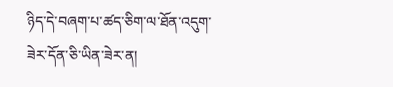ཉིད་དེ་བཞག་པ་ཚད་ཅིག་ལ་ཐོན་འདུག་ཟེར་དོན་ཅི་ཡིན་ཟེར་ན།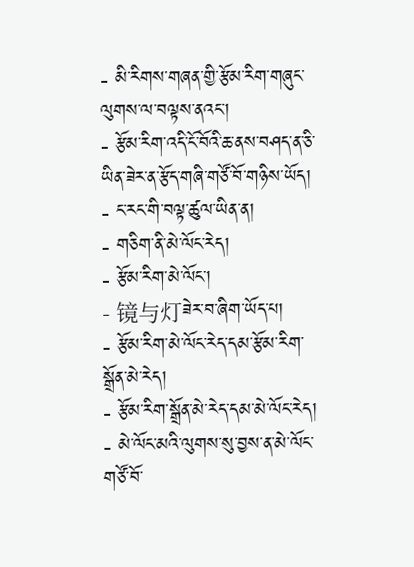- མི་རིགས་གཞན་གྱི་རྩོམ་རིག་གཞུང་ལུགས་ལ་བལྟས་ནའང་།
- རྩོམ་རིག་འདི་ངོ་བོའི་ཆ་ནས་བཤད་ན་ཅི་ཡིན་ཟེར་ན་རྩོད་གཞི་གཙོ་བོ་གཉིས་ཡོད།
- ང་རང་གི་བལྟ་ཚུལ་ཡིན་ན།
- གཅིག་ནི་མེ་ལོང་རེད།
- རྩོམ་རིག་མེ་ལོང་།
- 镜与灯ཟེར་བ་ཞིག་ཡོད་པ།
- རྩོམ་རིག་མེ་ལོང་རེད་དམ་རྩོམ་རིག་སྒྲོན་མེ་རེད།
- རྩོམ་རིག་སྒྲོན་མེ་རེད་དམ་མེ་ལོང་རེད།
- མེ་ལོང་མའི་ལུགས་སུ་བྱས་ན་མེ་ལོང་གཙོ་བོ་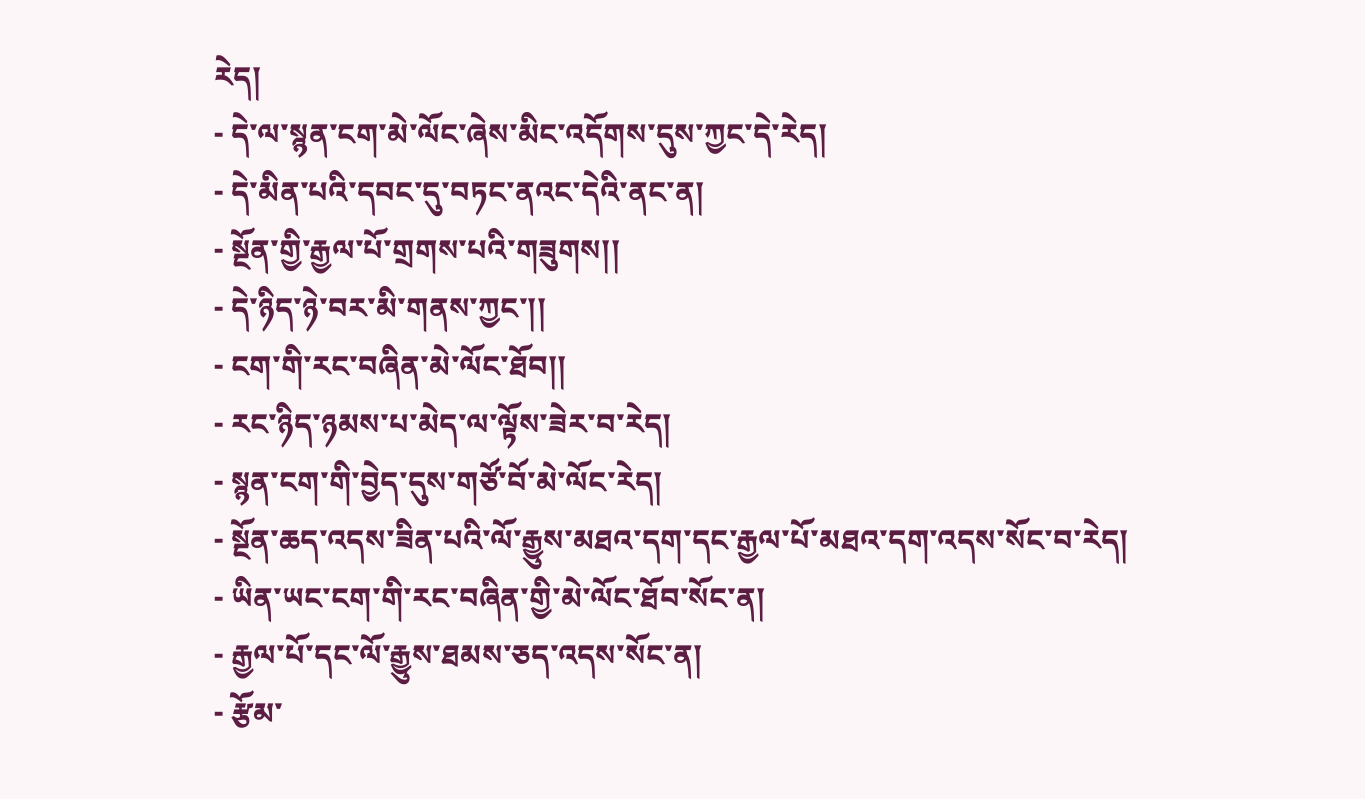རེད།
- དེ་ལ་སྙན་ངག་མེ་ལོང་ཞེས་མིང་འདོགས་དུས་ཀྱང་དེ་རེད།
- དེ་མིན་པའི་དབང་དུ་བཏང་ནའང་དེའི་ནང་ན།
- སྔོན་གྱི་རྒྱལ་པོ་གྲགས་པའི་གཟུགས།།
- དེ་ཉིད་ཉེ་བར་མི་གནས་ཀྱང་།།
- ངག་གི་རང་བཞིན་མེ་ལོང་ཐོབ།།
- རང་ཉིད་ཉམས་པ་མེད་ལ་ལྟོས་ཟེར་བ་རེད།
- སྙན་ངག་གི་བྱེད་དུས་གཙོ་བོ་མེ་ལོང་རེད།
- སྔོན་ཆད་འདས་ཟིན་པའི་ལོ་རྒྱུས་མཐའ་དག་དང་རྒྱལ་པོ་མཐའ་དག་འདས་སོང་བ་རེད།
- ཡིན་ཡང་ངག་གི་རང་བཞིན་གྱི་མེ་ལོང་ཐོབ་སོང་ན།
- རྒྱལ་པོ་དང་ལོ་རྒྱུས་ཐམས་ཅད་འདས་སོང་ན།
- རྩོམ་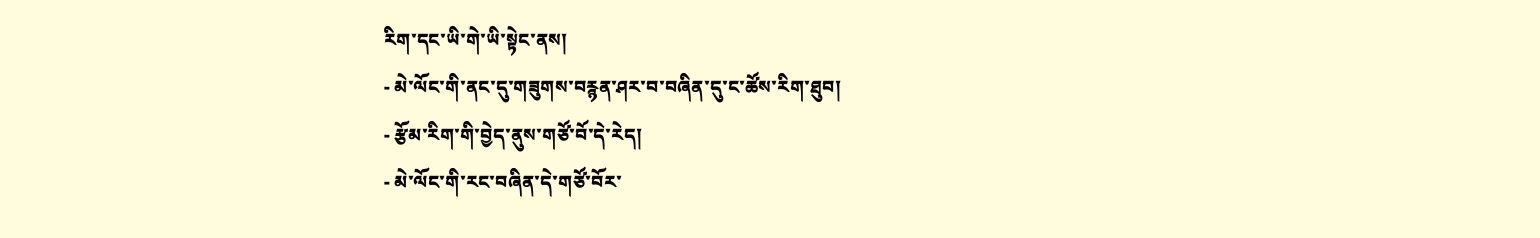རིག་དང་ཡི་གེ་ཡི་སྟེང་ནས།
- མེ་ལོང་གི་ནང་དུ་གཟུགས་བརྙན་ཤར་བ་བཞིན་དུ་ང་ཚོས་རིག་ཐུབ།
- རྩོམ་རིག་གི་བྱེད་ནུས་གཙོ་བོ་དེ་རེད།
- མེ་ལོང་གི་རང་བཞིན་དེ་གཙོ་བོར་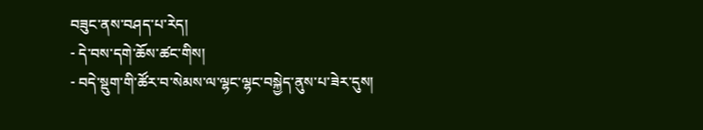བཟུང་ནས་བཤད་པ་རེད།
- དེ་བས་དགེ་ཆོས་ཚང་གིས།
- བདེ་སྡུག་གི་ཚོར་བ་སེམས་ལ་ལྷང་ལྷང་བསྐྱེད་ནུས་པ་ཟེར་དུས།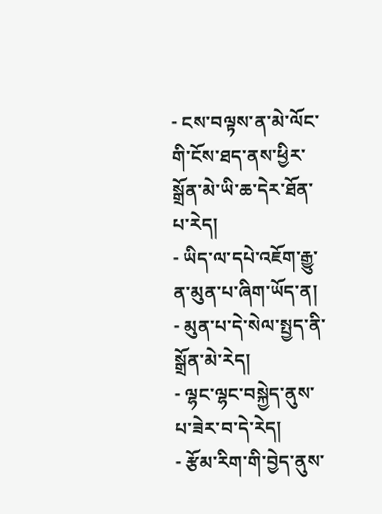- ངས་བལྟས་ན་མེ་ལོང་གི་ངོས་ཐད་ནས་ཕྱིར་སྒྲོན་མེ་ཡི་ཆ་དེར་ཐོན་པ་རེད།
- ཡིད་ལ་དཔེ་འཇོག་རྒྱུ་ན་མུན་པ་ཞིག་ཡོད་ན།
- མུན་པ་དེ་སེལ་སྤྱད་ནི་སྒྲོན་མེ་རེད།
- ལྷང་ལྷང་བསྐྱེད་ནུས་པ་ཟེར་བ་དེ་རེད།
- རྩོམ་རིག་གི་བྱེད་ནུས་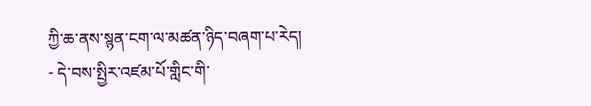ཀྱི་ཆ་ནས་སྙན་ངག་ལ་མཚན་ཉིད་བཞག་པ་རེད།
- དེ་བས་སྤྱིར་འཛམ་པོ་གླིང་གི་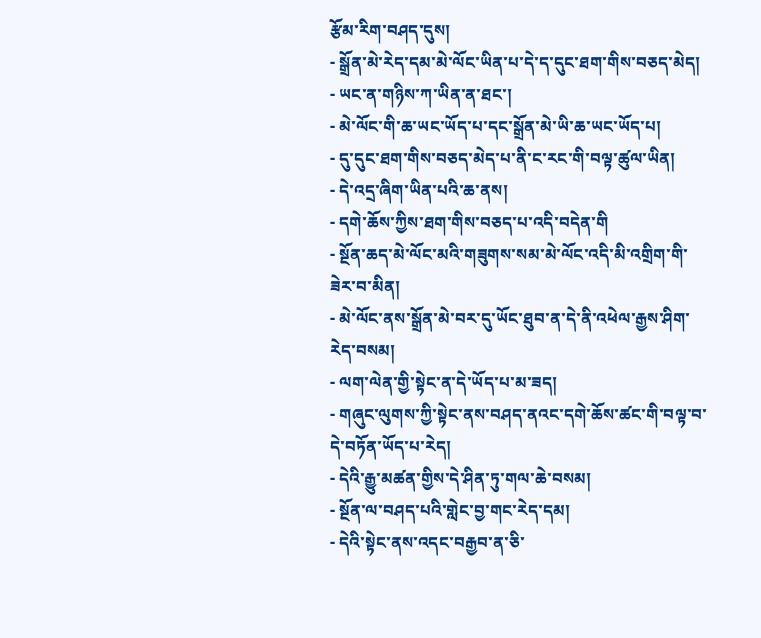རྩོམ་རིག་བཤད་དུས།
- སྒྲོན་མེ་རེད་དམ་མེ་ལོང་ཡིན་པ་དེ་ད་དུང་ཐག་གིས་བཅད་མེད།
- ཡང་ན་གཉིས་ཀ་ཡིན་ན་ཐང་།
- མེ་ལོང་གི་ཆ་ཡང་ཡོད་པ་དང་སྒྲོན་མེ་ཡི་ཆ་ཡང་ཡོད་པ།
- དུ་དུང་ཐག་གིས་བཅད་མེད་པ་ནི་ང་རང་གི་བལྟ་ཚུལ་ཡིན།
- དེ་འདྲ་ཞིག་ཡིན་པའི་ཆ་ནས།
- དགེ་ཆོས་ཀྱིས་ཐག་གིས་བཅད་པ་འདི་བདེན་གི
- སྔོན་ཆད་མེ་ལོང་མའི་གཟུགས་སམ་མེ་ལོང་འདི་མི་འགྲིག་གི་ཟེར་བ་མིན།
- མེ་ལོང་ནས་སྒྲོན་མེ་བར་དུ་ཡོང་ཐུབ་ན་དེ་ནི་འཕེལ་རྒྱས་ཤིག་རེད་བསམ།
- ལག་ལེན་གྱི་སྟེང་ན་དེ་ཡོད་པ་མ་ཟད།
- གཞུང་ལུགས་ཀྱི་སྟེང་ནས་བཤད་ནའང་དགེ་ཆོས་ཚང་གི་བལྟ་བ་དེ་བཏོན་ཡོད་པ་རེད།
- དེའི་རྒྱུ་མཚན་གྱིས་དེ་ཤིན་ཏུ་གལ་ཆེ་བསམ།
- སྔོན་ལ་བཤད་པའི་གླེང་བྱ་གང་རེད་དམ།
- དེའི་སྟེང་ནས་འདང་བརྒྱབ་ན་ཅི་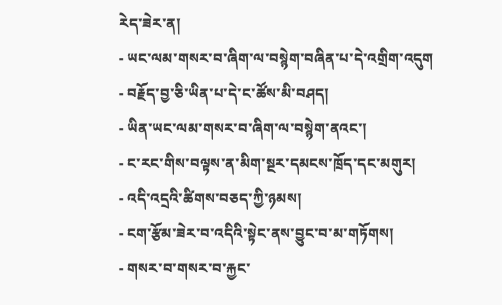རེད་ཟེར་ན།
- ཡང་ལམ་གསར་བ་ཞིག་ལ་བསྙེག་བཞིན་པ་དེ་འགྲིག་འདུག
- བརྗོད་བྱ་ཅི་ཡིན་པ་དེ་ང་ཚོས་མི་བཤད།
- ཡིན་ཡང་ལམ་གསར་བ་ཞིག་ལ་བསྙེག་ནའང་།
- ང་རང་གིས་བལྟས་ན་མིག་སྔར་དམངས་ཁྲོད་དང་མགུར།
- འདི་འདྲའི་ཚིགས་བཅད་ཀྱི་ཉམས།
- ངག་རྩོམ་ཟེར་བ་འདིའི་སྟེང་ནས་བྱུང་བ་མ་གཏོགས།
- གསར་བ་གསར་བ་རྐྱང་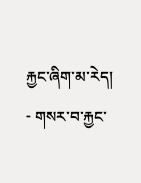རྐྱང་ཞིག་མ་རེད།
- གསར་བ་རྐྱང་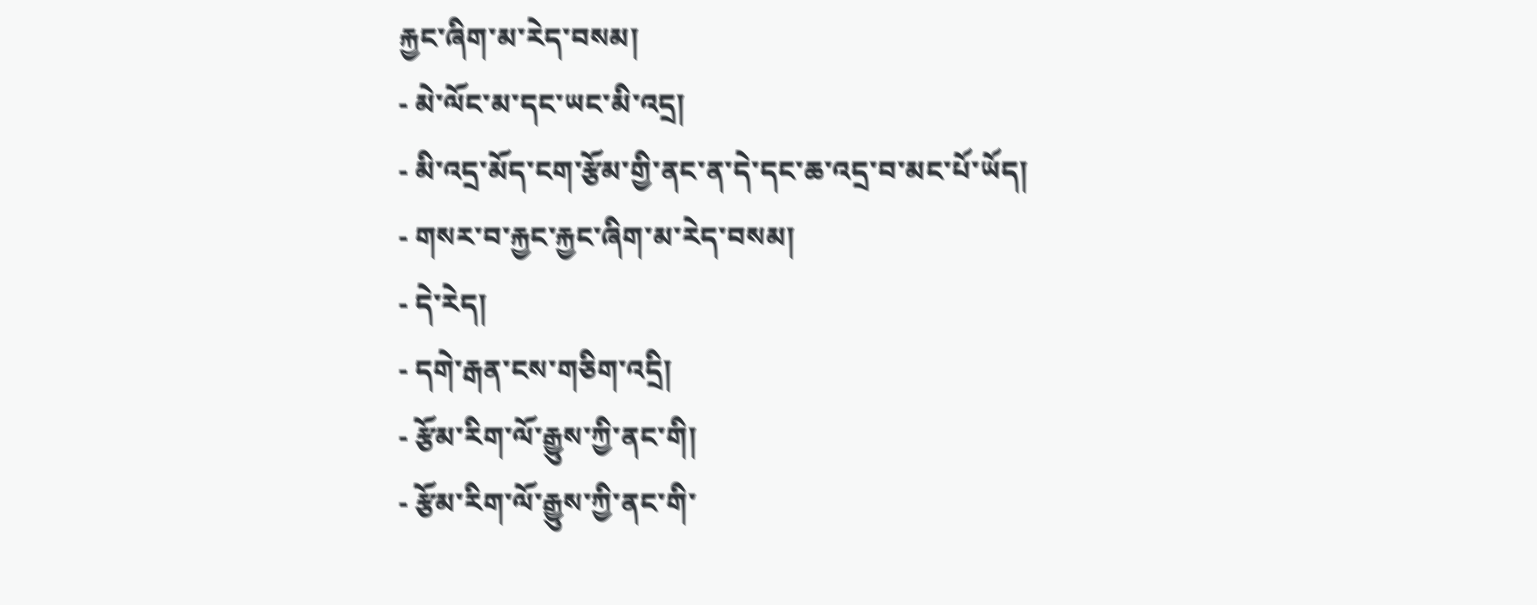རྐྱང་ཞིག་མ་རེད་བསམ།
- མེ་ལོང་མ་དང་ཡང་མི་འདྲ།
- མི་འདྲ་མོད་ངག་རྩོམ་གྱི་ནང་ན་དེ་དང་ཆ་འདྲ་བ་མང་པོ་ཡོད།
- གསར་བ་རྐྱང་རྐྱང་ཞིག་མ་རེད་བསམ།
- དེ་རེད།
- དགེ་རྒན་ངས་གཅིག་འདྲི།
- རྩོམ་རིག་ལོ་རྒྱུས་ཀྱི་ནང་གི།
- རྩོམ་རིག་ལོ་རྒྱུས་ཀྱི་ནང་གི་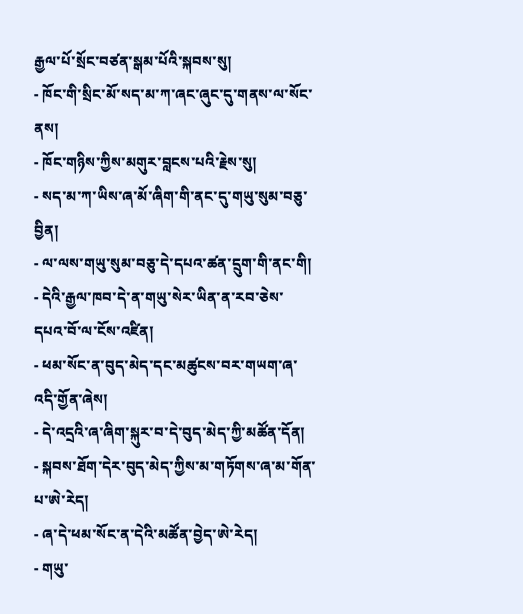རྒྱལ་པོ་སྲོང་བཙན་སྒམ་པོའི་སྐབས་སུ།
- ཁོང་གི་སྲིང་མོ་སད་མ་ཀ་ཞང་ཞུང་དུ་གནས་ལ་སོང་ནས།
- ཁོང་གཉིས་ཀྱིས་མགུར་བླངས་པའི་རྗེས་སུ།
- སད་མ་ཀ་ཡིས་ཞ་མོ་ཞིག་གི་ནང་དུ་གཡུ་སུམ་བཅུ་བྱིན།
- ལ་ལས་གཡུ་སུམ་བཅུ་དེ་དཔའ་ཚན་དྲུག་གི་ནང་གི།
- དེའི་རྒྱལ་ཁབ་དེ་ན་གཡུ་སེར་ཡིན་ན་རབ་ཅེས་དཔའ་བོ་ལ་ངོས་འཛིན།
- ཕམ་སོང་ན་བུད་མེད་དང་མཚུངས་བར་གཡག་ཞ་འདི་གྱོན་ཞེས།
- དེ་འདྲའི་ཞ་ཞིག་སྐུར་བ་དེ་བུད་མེད་ཀྱི་མཚོན་དོན།
- སྐབས་ཐོག་དེར་བུད་མེད་ཀྱིས་མ་གཏོགས་ཞ་མ་གོན་པ་ཨེ་རེད།
- ཞ་དེ་ཕམ་སོང་ན་དེའི་མཚོན་བྱེད་ཨེ་རེད།
- གཡུ་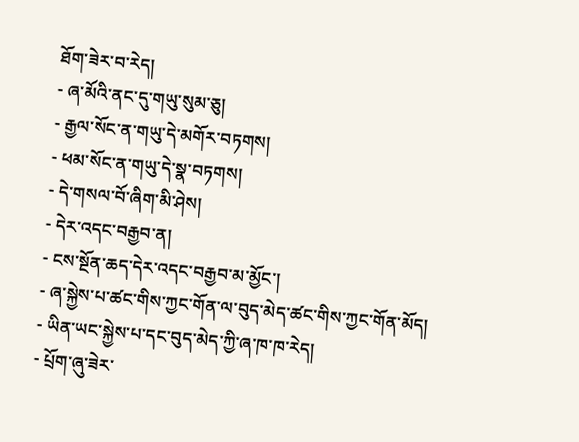ཐོག་ཟེར་བ་རེད།
- ཞ་མོའི་ནང་དུ་གཡུ་སུམ་ཅུ།
- རྒྱལ་སོང་ན་གཡུ་དེ་མགོར་བཏགས།
- ཕམ་སོང་ན་གཡུ་དེ་སྣ་བཏགས།
- དེ་གསལ་བོ་ཞིག་མི་ཤེས།
- དེར་འདང་བརྒྱབ་ན།
- ངས་སྔོན་ཆད་དེར་འདང་བརྒྱབ་མ་མྱོང་།
- ཞ་སྐྱེས་པ་ཚང་གིས་ཀྱང་གོན་ལ་བུད་མེད་ཚང་གིས་ཀྱང་གོན་མོད།
- ཡིན་ཡང་སྐྱེས་པ་དང་བུད་མེད་ཀྱི་ཞ་ཁ་ཁ་རེད།
- པྲོག་ཞུ་ཟེར་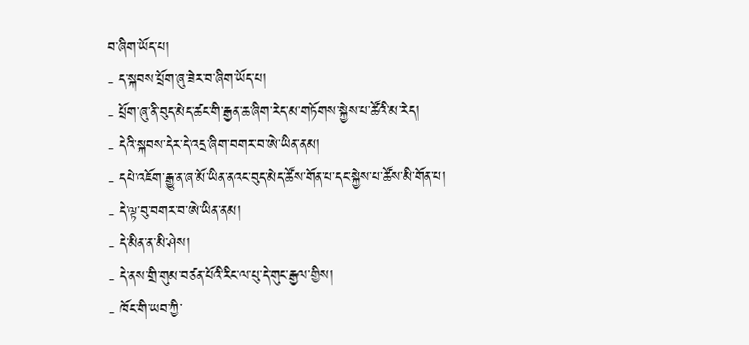བ་ཞིག་ཡོད་པ།
- ད་སྐབས་པྲོག་ཞུ་ཟེར་བ་ཞིག་ཡོད་པ།
- པྲོག་ཞུ་ནི་བུད་མེད་ཚང་གི་རྒྱན་ཆ་ཞིག་རེད་མ་གཏོགས་སྐྱེས་པ་ཚོའི་མ་རེད།
- དེའི་སྐབས་དེར་དེ་འདྲ་ཞིག་བགར་བ་ཨེ་ཡིན་ནམ།
- དཔེ་འཇོག་རྒྱུ་ན་ཞ་མོ་ཡིན་ནའང་བུད་མེད་ཚོས་གོན་པ་དང་སྐྱེས་པ་ཚོས་མི་གོན་པ།
- དེ་ལྟ་བུ་བགར་བ་ཨེ་ཡིན་ནམ།
- དེ་མིན་ན་མི་ཤེས།
- དེ་ནས་གྲི་གུམ་བཙན་པོའི་རིང་ལ་པུ་དེ་གུང་རྒྱལ་གྱིས།
- ཁོང་གི་ཡབ་ཀྱི་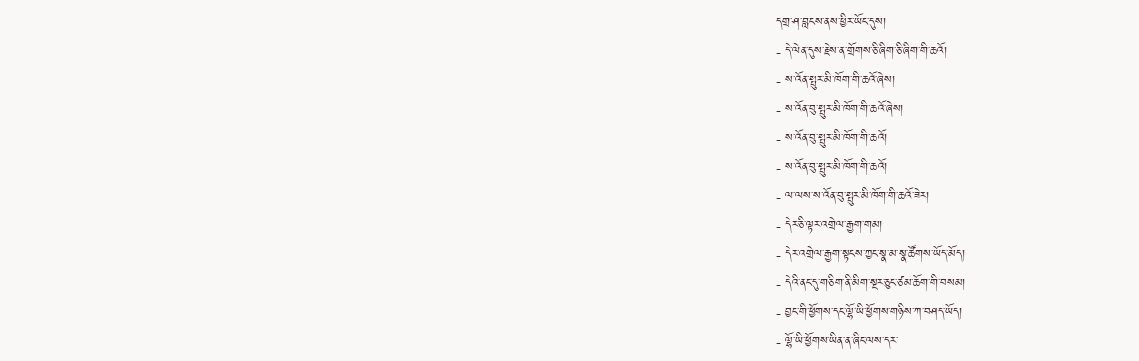དགྲ་ཤ་བླངས་ནས་ཕྱིར་ཡོང་དུས།
- དེ་ལེན་དུས་རྗེས་ན་གྲོགས་ཅི་ཞིག་ཅི་ཞིག་གི་ཆའོ།
- ས་འོན་སྤུར་མི་ཁོག་གི་ཆའོ་ཞེས།
- ས་འོན་བུ་སྤུར་མི་ཁོག་གི་ཆའོ་ཞེས།
- ས་འོན་བུ་སྤུར་མི་ཁོག་གི་ཆའོ།
- ས་འོན་བུ་སྤུར་མི་ཁོག་གི་ཆའོ།
- ལ་ལས་ས་འོན་བུ་སྤུར་མི་ཁོག་གི་ཆའོ་ཟེར།
- དེར་ཅི་ལྟར་འགྲེལ་རྒྱག་གམ།
- དེར་འགྲེལ་རྒྱག་སྟངས་ཀྱང་སྣ་མ་སྣ་ཚོགས་ཡོད་མོད།
- དེའི་ནང་དུ་གཅིག་ནི་མིག་སྔར་ཅུང་ཙམ་ཆོག་གི་བསམ།
- བྱང་གི་ཕྱོགས་དང་ལྷོ་ཡི་ཕྱོགས་གཉིས་ཀ་བཤད་ཡོད།
- ལྷོ་ཡི་ཕྱོགས་ཡིན་ན་ཞིང་ལས་དར་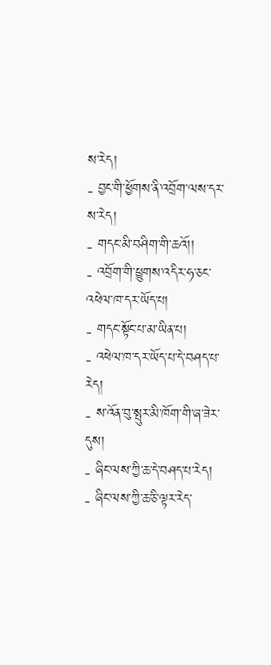ས་རེད།
- བྱང་གི་ཕྱོགས་ནི་འབྲོག་ལས་དར་ས་རེད།
- གདང་མི་བཤིག་གི་ཆའོ།།
- འབྲོག་གི་ཕྱུགས་འདིར་ཧ་ཅང་འཕེལ་ཁ་དར་ཡོད་པ།
- གདང་སྟོང་པ་མ་ཡིན་པ།
- འཕེལ་ཁ་དར་ཡོད་པ་དེ་བཤད་པ་རེད།
- ས་འོན་བུ་སྤུར་མི་ཁོག་གི་ཞ་ཟེར་དུས།
- ཞིང་ལས་ཀྱི་ཆ་དེ་བཤད་པ་རེད།
- ཞིང་ལས་ཀྱི་ཆ་ཅི་ལྟར་རེད་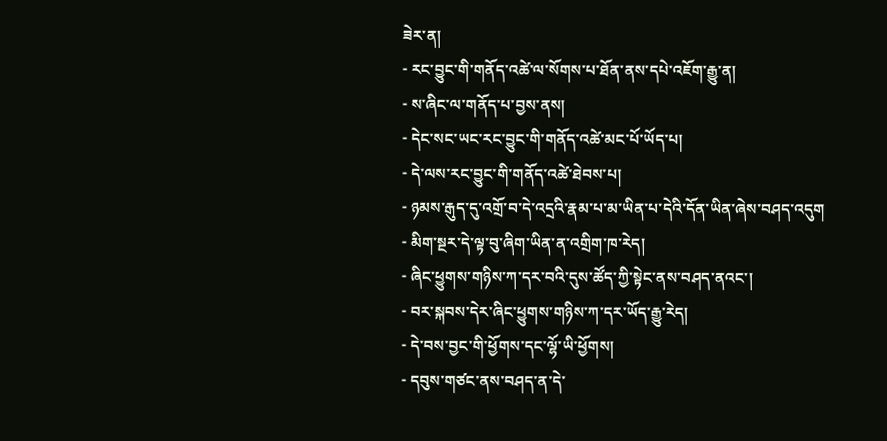ཟེར་ན།
- རང་བྱུང་གི་གནོད་འཚེ་ལ་སོགས་པ་ཐོན་ནས་དཔེ་འཇོག་རྒྱུ་ན།
- ས་ཞིང་ལ་གནོད་པ་བྱས་ནས།
- དེང་སང་ཡང་རང་བྱུང་གི་གནོད་འཚེ་མང་པོ་ཡོད་པ།
- དེ་ལས་རང་བྱུང་གི་གནོད་འཚེ་ཐེབས་པ།
- ཉམས་རྒུད་དུ་འགྲོ་བ་དེ་འདྲའི་རྣམ་པ་མ་ཡིན་པ་དེའི་དོན་ཡིན་ཞེས་བཤད་འདུག
- མིག་སྔར་དེ་ལྟ་བུ་ཞིག་ཡིན་ན་འགྲིག་ཁ་རེད།
- ཞིང་ཕྱུགས་གཉིས་ཀ་དར་བའི་དུས་ཚོད་ཀྱི་སྟེང་ནས་བཤད་ནའང་།
- བར་སྐབས་དེར་ཞིང་ཕྱུགས་གཉིས་ཀ་དར་ཡོད་རྒྱུ་རེད།
- དེ་བས་བྱང་གི་ཕྱོགས་དང་ལྷོ་ཡི་ཕྱོགས།
- དབུས་གཙང་ནས་བཤད་ན་དེ་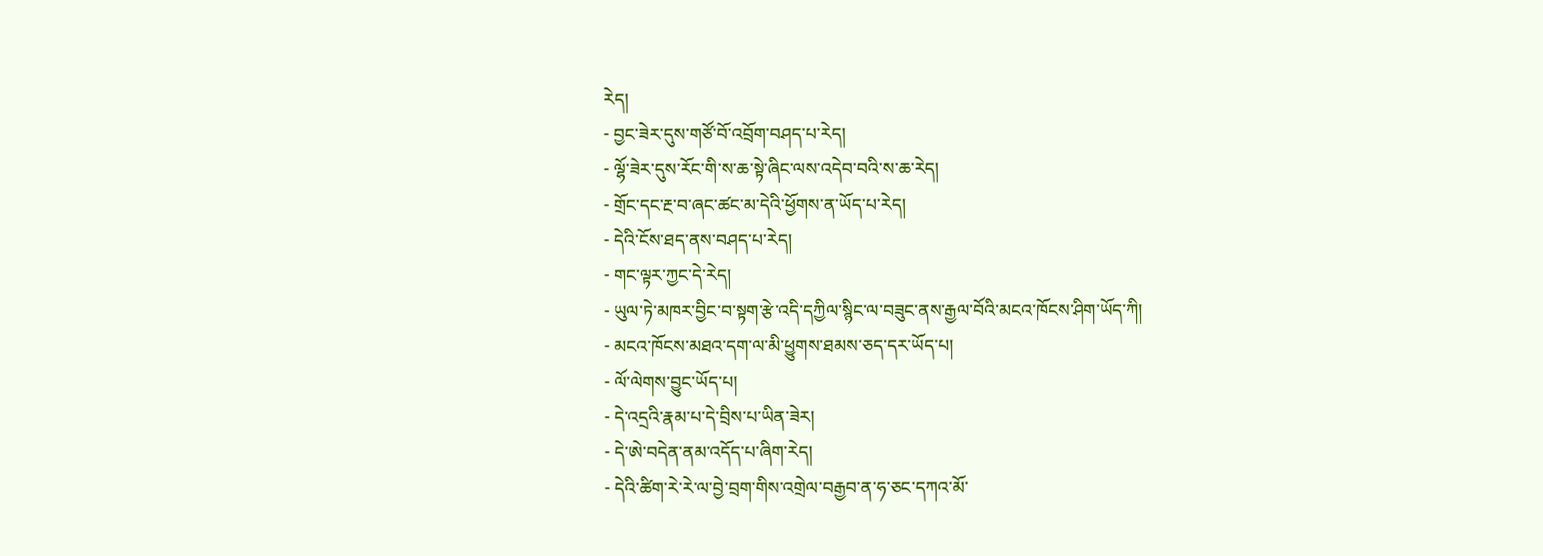རེད།
- བྱང་ཟེར་དུས་གཙོ་བོ་འབྲོག་བཤད་པ་རེད།
- ལྷོ་ཟེར་དུས་རོང་གི་ས་ཆ་སྟེ་ཞིང་ལས་འདེབ་བའི་ས་ཆ་རེད།
- གྲོང་དང་རྔ་བ་ཞང་ཚང་མ་དེའི་ཕྱོགས་ན་ཡོད་པ་རེད།
- དེའི་ངོས་ཐད་ནས་བཤད་པ་རེད།
- གང་ལྟར་ཀྱང་དེ་རེད།
- ཡུལ་ཏེ་མཁར་བྱིང་བ་སྟག་རྩེ་འདི་དཀྱིལ་སྙིང་ལ་བཟུང་ནས་རྒྱལ་བོའི་མངའ་ཁོངས་ཤིག་ཡོད་ཀི།
- མངའ་ཁོངས་མཐའ་དག་ལ་མི་ཕྱུགས་ཐམས་ཅད་དར་ཡོད་པ།
- ལོ་ལེགས་བྱུང་ཡོད་པ།
- དེ་འདྲའི་རྣམ་པ་དེ་བྲིས་པ་ཡིན་ཟེར།
- དེ་ཨེ་བདེན་ནམ་འདོད་པ་ཞིག་རེད།
- དེའི་ཚིག་རེ་རེ་ལ་བྱེ་བྲག་གིས་འགྲེལ་བརྒྱབ་ན་ཧ་ཅང་དཀའ་མོ་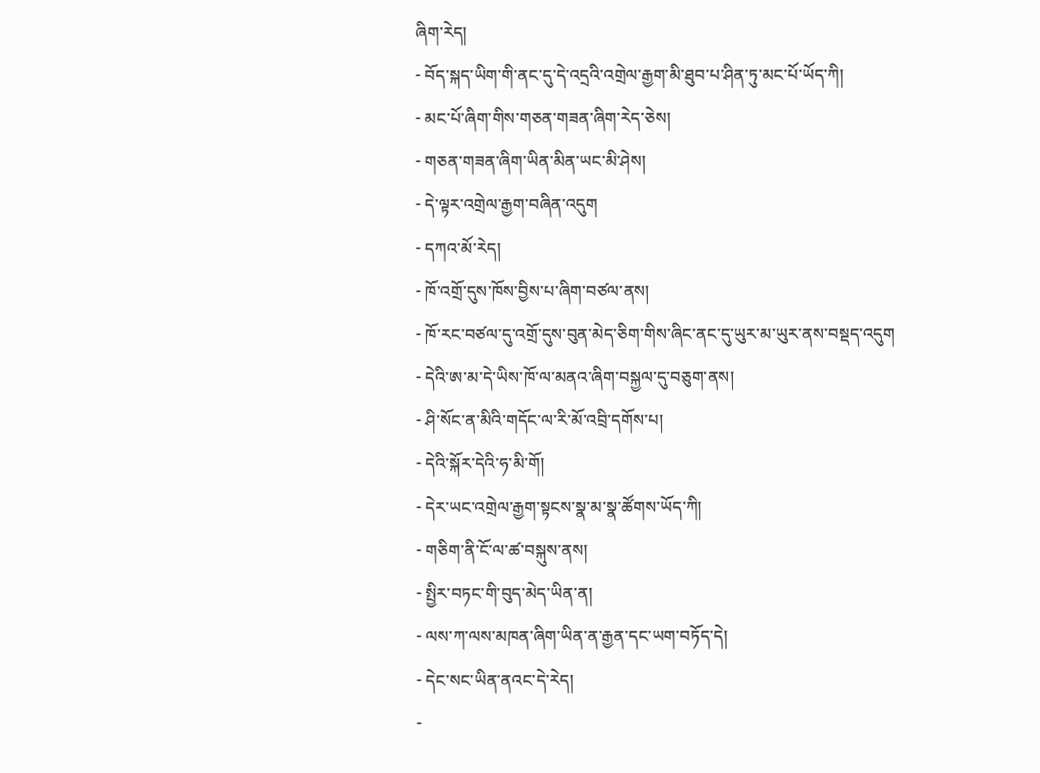ཞིག་རེད།
- བོད་སྐད་ཡིག་གི་ནང་དུ་དེ་འདྲའི་འགྲེལ་རྒྱག་མི་ཐུབ་པ་ཤིན་ཏུ་མང་པོ་ཡོད་ཀི།
- མང་པོ་ཞིག་གིས་གཅན་གཟན་ཞིག་རེད་ཅེས།
- གཅན་གཟན་ཞིག་ཡིན་མིན་ཡང་མི་ཤེས།
- དེ་ལྟར་འགྲེལ་རྒྱག་བཞིན་འདུག
- དཀའ་མོ་རེད།
- ཁོ་འགྲོ་དུས་ཁོས་བྱིས་པ་ཞིག་བཙལ་ནས།
- ཁོ་རང་བཙལ་དུ་འགྲོ་དུས་བུན་མེད་ཅིག་གིས་ཞིང་ནང་དུ་ཡུར་མ་ཡུར་ནས་བསྡད་འདུག
- དེའི་ཨ་མ་དེ་ཡིས་ཁོ་ལ་མནའ་ཞིག་བསྐྱལ་དུ་བཅུག་ནས།
- ཤི་སོང་ན་མིའི་གདོང་ལ་རི་མོ་འབྲི་དགོས་པ།
- དེའི་སྐོར་དེའི་ཧ་མི་གོ།
- དེར་ཡང་འགྲེལ་རྒྱག་སྟངས་སྣ་མ་སྣ་ཚོགས་ཡོད་ཀི།
- གཅིག་ནི་ངོ་ལ་ཚ་བསྐུས་ནས།
- སྤྱིར་བཏང་གི་བུད་མེད་ཡིན་ན།
- ལས་ཀ་ལས་མཁན་ཞིག་ཡིན་ན་རྒྱན་དང་ཡག་བཏོད་དེ།
- དེང་སང་ཡིན་ནའང་དེ་རེད།
-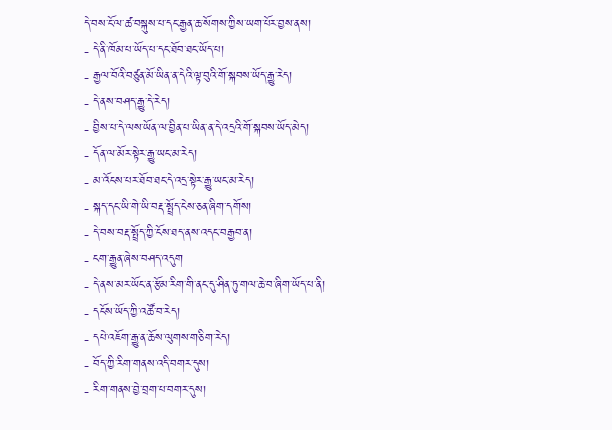དེ་བས་ངོ་ལ་ཚ་བསྐུས་པ་དང་རྒྱན་ཆ་སོགས་ཀྱིས་ཡག་པོར་བྱས་ནས།
- དེ་ནི་ཁོམ་པ་ཡོད་པ་དང་ཐོབ་ཐང་ཡོད་པ།
- རྒྱལ་བོའི་བཙུན་མོ་ཡིན་ན་དེའི་ལྟ་བུའི་གོ་སྐབས་ཡོད་རྒྱུ་རེད།
- དེ་ནས་བཤད་རྒྱུ་དེ་རེད།
- བྱིས་པ་དེ་ལས་ཡོན་ལ་བྱིན་པ་ཡིན་ན་དེ་འདྲའི་གོ་སྐབས་ཡོད་མེད།
- དོན་ལ་མོར་སྟེར་རྒྱུ་ཡང་མ་རེད།
- མ་འོངས་པར་ཐོབ་ཐང་དེ་འདྲ་སྟེར་རྒྱུ་ཡང་མ་རེད།
- སྐད་དང་ཡི་གེ་ཡི་བརྡ་སྤྲོད་ངེས་ཅན་ཞིག་དགོས།
- དེ་བས་བརྡ་སྤྲོད་ཀྱི་ངོས་ཐད་ནས་འདང་བརྒྱབ་ན།
- ངག་རྒྱུན་ཞེས་བཤད་འདུག
- དེ་ནས་མར་ཡོང་ན་རྩོམ་རིག་གི་ནང་དུ་ཤིན་ཏུ་གལ་ཆེ་བ་ཞིག་ཡོད་པ་ནི།
- དངོས་ཡོད་ཀྱི་འཚོ་བ་རེད།
- དཔེ་འཇོག་རྒྱུ་ན་ཆོས་ལུགས་གཅིག་རེད།
- བོད་ཀྱི་རིག་གནས་འདི་བགར་དུས།
- རིག་གནས་བྱེ་བྲག་པ་བགར་དུས།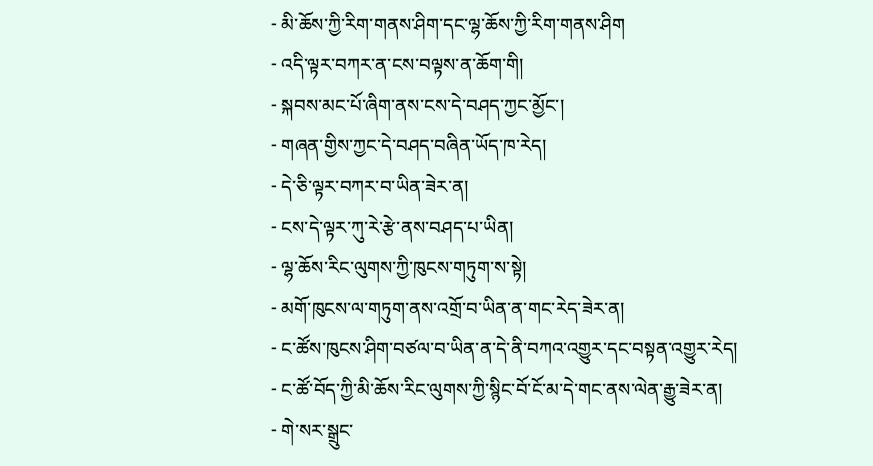- མི་ཆོས་ཀྱི་རིག་གནས་ཤིག་དང་ལྷ་ཆོས་ཀྱི་རིག་གནས་ཤིག
- འདི་ལྟར་བཀར་ན་ངས་བལྟས་ན་ཆོག་གི།
- སྐབས་མང་པོ་ཞིག་ནས་ངས་དེ་བཤད་ཀྱང་མྱོང་།
- གཞན་གྱིས་ཀྱང་དེ་བཤད་བཞིན་ཡོད་ཁ་རེད།
- དེ་ཅི་ལྟར་བཀར་བ་ཡིན་ཟེར་ན།
- ངས་དེ་ལྟར་ཀུ་རེ་རྩེ་ནས་བཤད་པ་ཡིན།
- ལྷ་ཆོས་རིང་ལུགས་ཀྱི་ཁུངས་གཏུག་ས་སྟེ།
- མགོ་ཁུངས་ལ་གཏུག་ནས་འགྲོ་བ་ཡིན་ན་གང་རེད་ཟེར་ན།
- ང་ཚོས་ཁུངས་ཤིག་བཙལ་བ་ཡིན་ན་དེ་ནི་བཀའ་འགྱུར་དང་བསྟན་འགྱུར་རེད།
- ང་ཚོ་བོད་ཀྱི་མི་ཆོས་རིང་ལུགས་ཀྱི་སྙིང་བོ་ངོ་མ་དེ་གང་ནས་ལེན་རྒྱུ་ཟེར་ན།
- གེ་སར་སྒྲུང་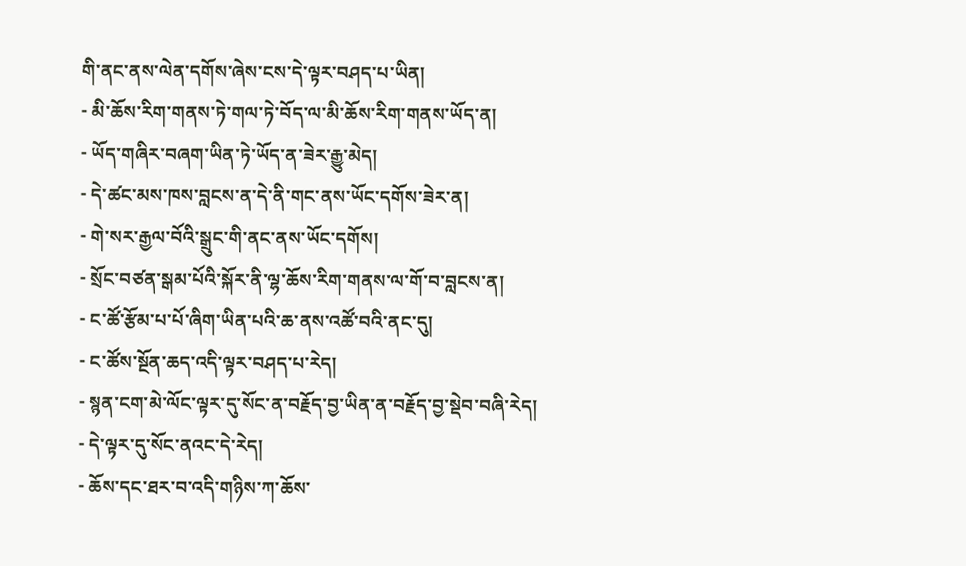གི་ནང་ནས་ལེན་དགོས་ཞེས་ངས་དེ་ལྟར་བཤད་པ་ཡིན།
- མི་ཆོས་རིག་གནས་ཏེ་གལ་ཏེ་བོད་ལ་མི་ཆོས་རིག་གནས་ཡོད་ན།
- ཡོད་གཞིར་བཞག་ཡིན་ཏེ་ཡོད་ན་ཟེར་རྒྱུ་མེད།
- དེ་ཚང་མས་ཁས་བླངས་ན་དེ་ནི་གང་ནས་ཡོང་དགོས་ཟེར་ན།
- གེ་སར་རྒྱལ་བོའི་སྒྲུང་གི་ནང་ནས་ཡོང་དགོས།
- སྲོང་བཙན་སྒམ་པོའི་སྐོར་ནི་ལྷ་ཆོས་རིག་གནས་ལ་གོ་བ་བླངས་ན།
- ང་ཚོ་རྩོམ་པ་པོ་ཞིག་ཡིན་པའི་ཆ་ནས་འཚོ་བའི་ནང་དུ།
- ང་ཚོས་སྔོན་ཆད་འདི་ལྟར་བཤད་པ་རེད།
- སྙན་ངག་མེ་ལོང་ལྟར་དུ་སོང་ན་བརྗོད་བྱ་ཡིན་ན་བརྗོད་བྱ་སྡེབ་བཞི་རེད།
- དེ་ལྟར་དུ་སོང་ནའང་དེ་རེད།
- ཆོས་དང་ཐར་བ་འདི་གཉིས་ཀ་ཆོས་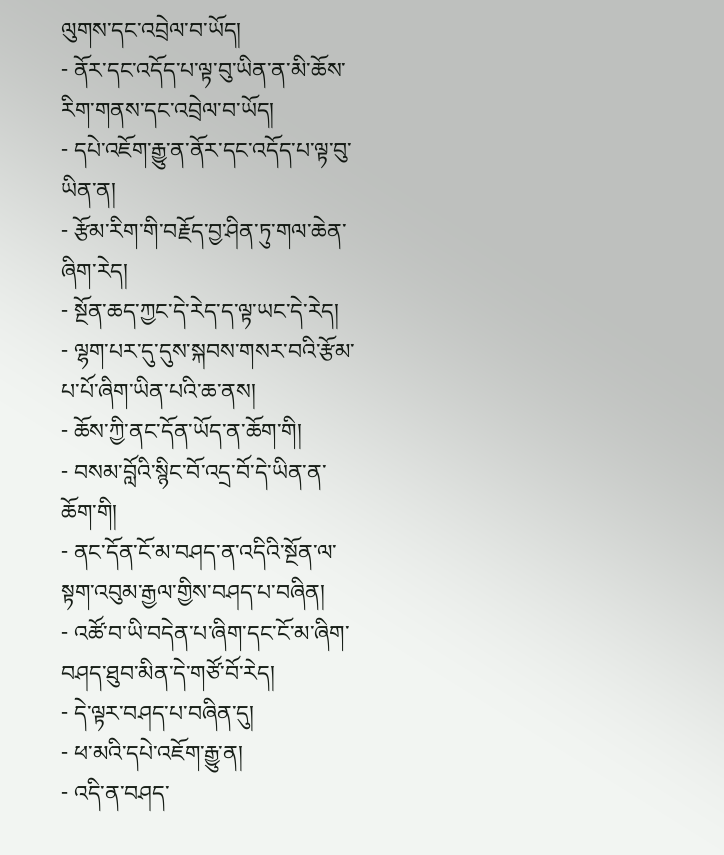ལུགས་དང་འབྲེལ་བ་ཡོད།
- ནོར་དང་འདོད་པ་ལྟ་བུ་ཡིན་ན་མི་ཆོས་རིག་གནས་དང་འབྲེལ་བ་ཡོད།
- དཔེ་འཇོག་རྒྱུ་ན་ནོར་དང་འདོད་པ་ལྟ་བུ་ཡིན་ན།
- རྩོམ་རིག་གི་བརྗོད་བྱ་ཤིན་ཏུ་གལ་ཆེན་ཞིག་རེད།
- སྔོན་ཆད་ཀྱང་དེ་རེད་ད་ལྟ་ཡང་དེ་རེད།
- ལྷག་པར་དུ་དུས་སྐབས་གསར་བའི་རྩོམ་པ་པོ་ཞིག་ཡིན་པའི་ཆ་ནས།
- ཆོས་ཀྱི་ནང་དོན་ཡོད་ན་ཆོག་གི།
- བསམ་བློའི་སྙིང་བོ་འདྲ་བོ་དེ་ཡིན་ན་ཆོག་གི།
- ནང་དོན་ངོ་མ་བཤད་ན་འདིའི་སྔོན་ལ་སྟག་འབུམ་རྒྱལ་གྱིས་བཤད་པ་བཞིན།
- འཚོ་བ་ཡི་བདེན་པ་ཞིག་དང་ངོ་མ་ཞིག་བཤད་ཐུབ་མིན་དེ་གཙོ་བོ་རེད།
- དེ་ལྟར་བཤད་པ་བཞིན་དུ།
- ཕ་མའི་དཔེ་འཇོག་རྒྱུ་ན།
- འདི་ན་བཤད་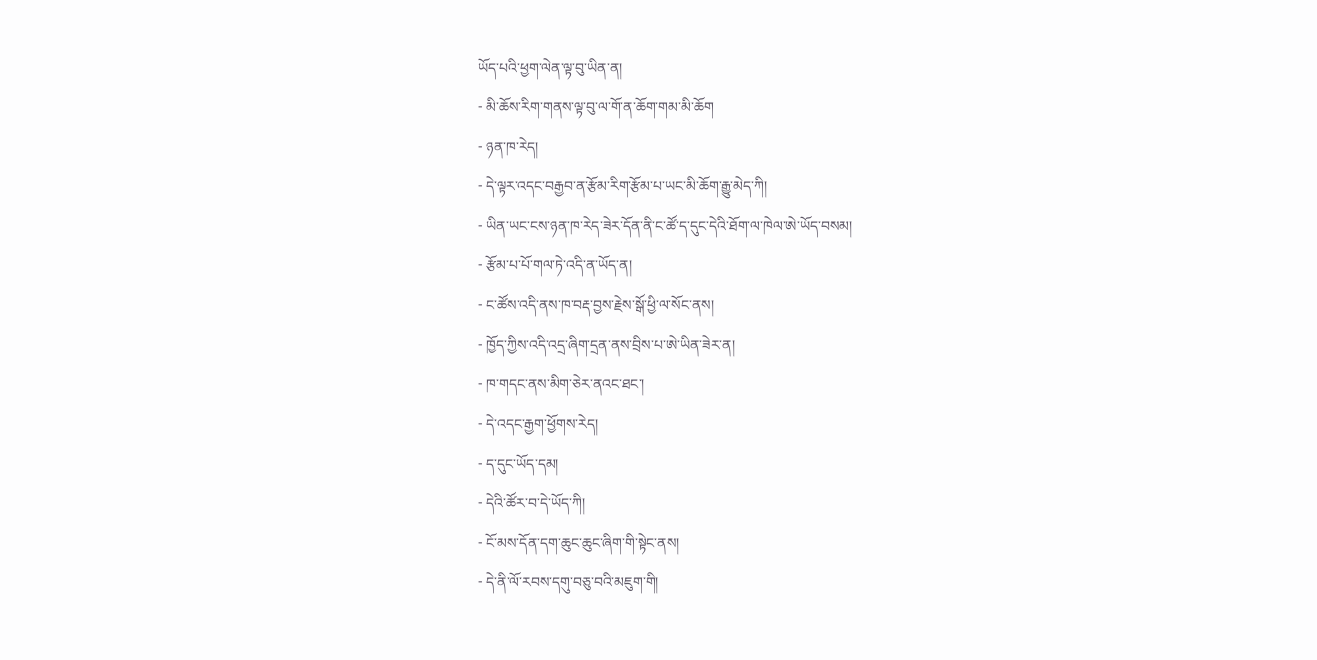ཡོད་པའི་ཕྱག་ལེན་ལྟ་བུ་ཡིན་ན།
- མི་ཆོས་རིག་གནས་ལྟ་བུ་ལ་གོ་ན་ཆོག་གམ་མི་ཆོག
- ཉན་ཁ་རེད།
- དེ་ལྟར་འདང་བརྒྱབ་ན་རྩོམ་རིག་རྩོམ་པ་ཡང་མི་ཆོག་རྒྱུ་མེད་ཀི།
- ཡིན་ཡང་ངས་ཉན་ཁ་རེད་ཟེར་དོན་ནི་ང་ཚོ་ད་དུང་དེའི་ཐོག་ལ་ཁེལ་ཨེ་ཡོད་བསམ།
- རྩོམ་པ་པོ་གལ་ཏེ་འདི་ན་ཡོད་ན།
- ང་ཚོས་འདི་ནས་ཁ་བརྡ་བྱས་རྗེས་སྒོ་ཕྱི་ལ་སོང་ནས།
- ཁྱོད་ཀྱིས་འདི་འདྲ་ཞིག་དྲན་ནས་བྲིས་པ་ཨེ་ཡིན་ཟེར་ན།
- ཁ་གདང་ནས་མིག་ཅེར་ནའང་ཐང་།
- དེ་འདང་རྒྱག་ཕྱོགས་རེད།
- ད་དུང་ཡོད་དམ།
- དེའི་ཚོར་བ་དེ་ཡོད་ཀི།
- ངོ་མས་དོན་དག་ཆུང་ཆུང་ཞིག་གི་སྟེང་ནས།
- དེ་ནི་ལོ་རབས་དགུ་བཅུ་བའི་མཇུག་གི།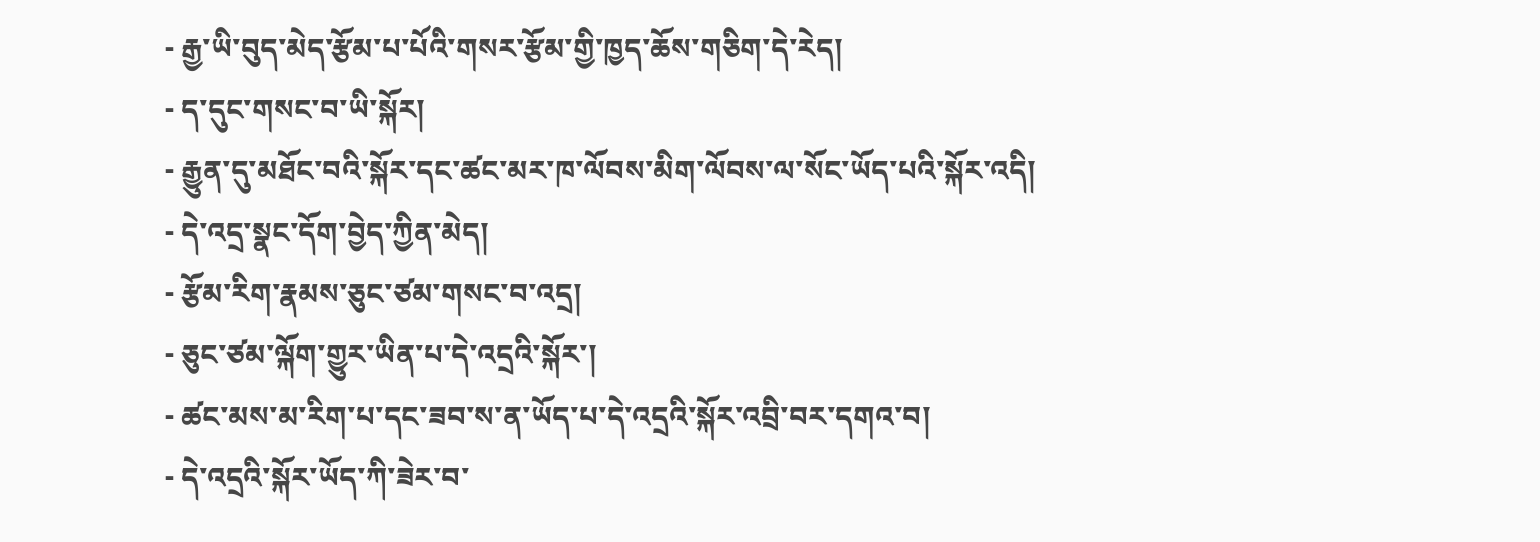- རྒྱ་ཡི་བུད་མེད་རྩོམ་པ་པོའི་གསར་རྩོམ་གྱི་ཁྱད་ཆོས་གཅིག་དེ་རེད།
- ད་དུང་གསང་བ་ཡི་སྐོར།
- རྒྱུན་དུ་མཐོང་བའི་སྐོར་དང་ཚང་མར་ཁ་ལོབས་མིག་ལོབས་ལ་སོང་ཡོད་པའི་སྐོར་འདི།
- དེ་འདྲ་སྣང་དོག་བྱེད་ཀྱིན་མེད།
- རྩོམ་རིག་རྣམས་ཅུང་ཙམ་གསང་བ་འདྲ།
- ཅུང་ཙམ་ལྐོག་གྱུར་ཡིན་པ་དེ་འདྲའི་སྐོར་།
- ཚང་མས་མ་རིག་པ་དང་ཟབ་ས་ན་ཡོད་པ་དེ་འདྲའི་སྐོར་འབྲི་བར་དགའ་བ།
- དེ་འདྲའི་སྐོར་ཡོད་ཀི་ཟེར་བ་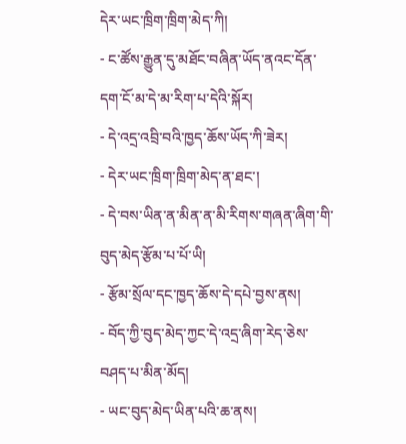དེར་ཡང་ཁྲིག་ཁྲིག་མེད་ཀི།
- ང་ཚོས་རྒྱུན་དུ་མཐོང་བཞིན་ཡོད་ནའང་དོན་དག་ངོ་མ་དེ་མ་རིག་པ་དེའི་སྐོར།
- དེ་འདྲ་འབྲི་བའི་ཁྱད་ཆོས་ཡོད་ཀི་ཟེར།
- དེར་ཡང་ཁྲིག་ཁྲིག་མེད་ན་ཐང་།
- དེ་བས་ཡིན་ན་མིན་ན་མི་རིགས་གཞན་ཞིག་གི་བུད་མེད་རྩོམ་པ་པོ་ཡི།
- རྩོམ་སྲོལ་དང་ཁྱད་ཆོས་དེ་དཔེ་བྱས་ནས།
- བོད་ཀྱི་བུད་མེད་ཀྱང་དེ་འདྲ་ཞིག་རེད་ཅེས་བཤད་པ་མིན་མོད།
- ཡང་བུད་མེད་ཡིན་པའི་ཆ་ནས།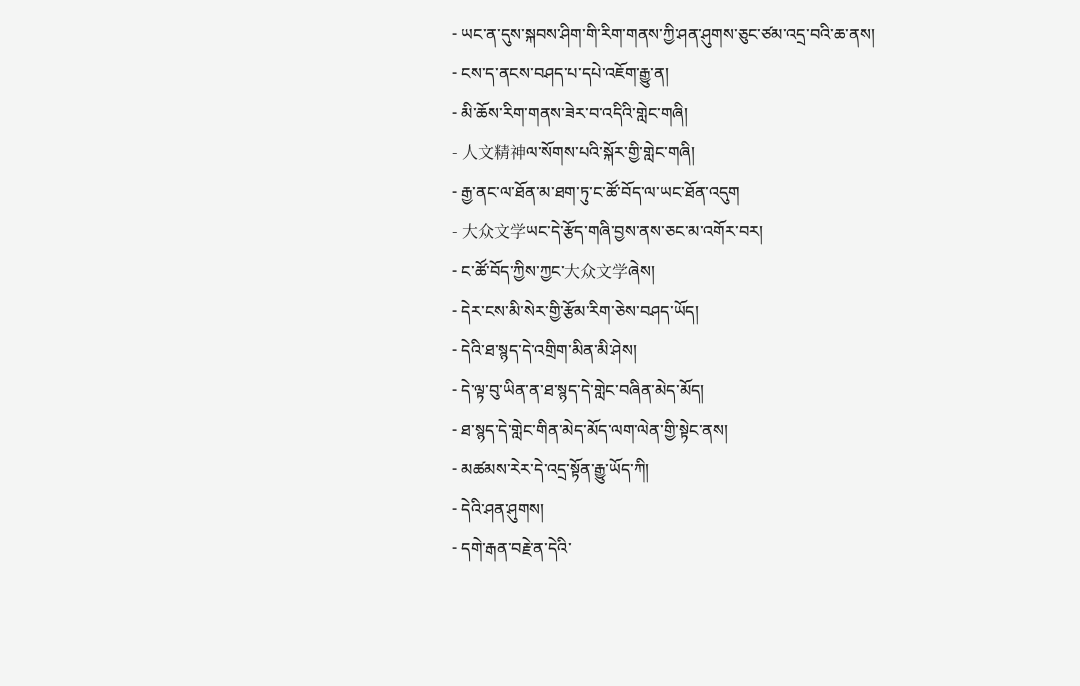- ཡང་ན་དུས་སྐབས་ཤིག་གི་རིག་གནས་ཀྱི་ཤན་ཤུགས་ཅུང་ཙམ་འདྲ་བའི་ཆ་ནས།
- ངས་ད་ནངས་བཤད་པ་དཔེ་འཇོག་རྒྱུ་ན།
- མི་ཆོས་རིག་གནས་ཟེར་བ་འདིའི་གླེང་གཞི།
- 人文精神ལ་སོགས་པའི་སྐོར་གྱི་གླེང་གཞི།
- རྒྱ་ནང་ལ་ཐོན་མ་ཐག་ཏུ་ང་ཚོ་བོད་ལ་ཡང་ཐོན་འདུག
- 大众文学ཡང་དེ་རྩོད་གཞི་བྱས་ནས་ཅང་མ་འགོར་བར།
- ང་ཚོ་བོད་ཀྱིས་ཀྱང་大众文学ཞེས།
- དེར་ངས་མི་སེར་གྱི་རྩོམ་རིག་ཅེས་བཤད་ཡོད།
- དེའི་ཐ་སྙད་དེ་འགྲིག་མིན་མི་ཤེས།
- དེ་ལྟ་བུ་ཡིན་ན་ཐ་སྙད་དེ་གླེང་བཞིན་མེད་མོད།
- ཐ་སྙད་དེ་གླེང་གིན་མེད་མོད་ལག་ལེན་གྱི་སྟེང་ནས།
- མཚམས་རེར་དེ་འདྲ་སྟོན་རྒྱུ་ཡོད་ཀི།
- དེའི་ཤན་ཤུགས།
- དགེ་རྒན་བརྗེ་ན་དེའི་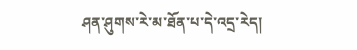ཤན་ཤུགས་རེ་མ་ཐོན་པ་དེ་འདྲ་རེད།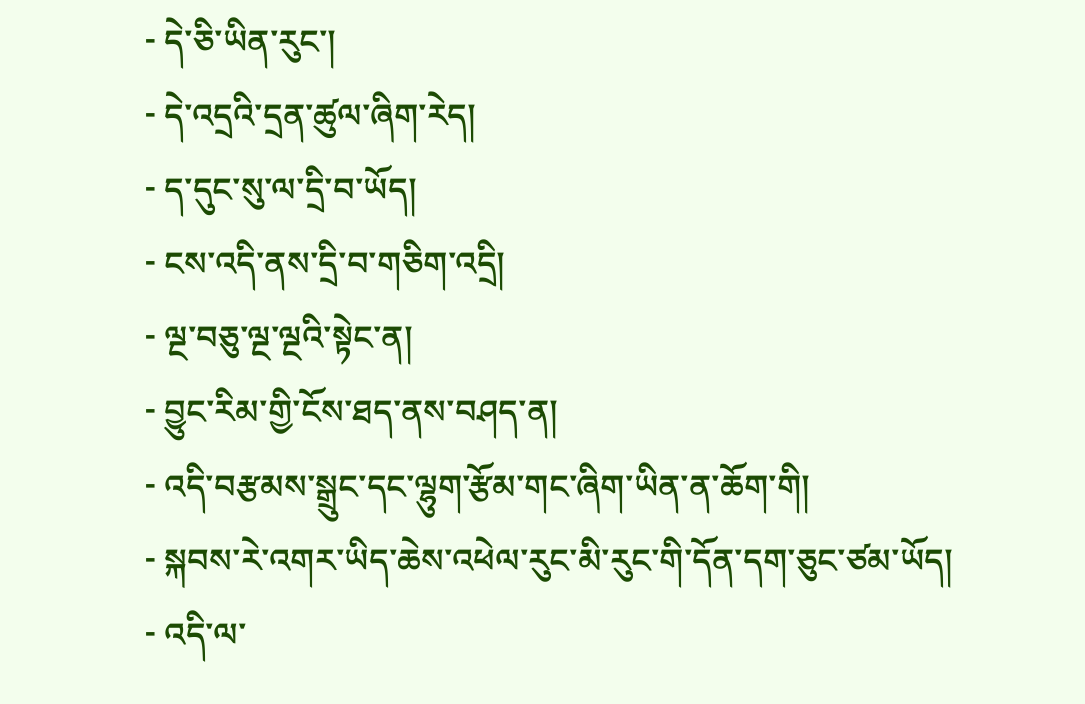- དེ་ཅི་ཡིན་རུང་།
- དེ་འདྲའི་དྲན་ཚུལ་ཞིག་རེད།
- ད་དུང་སུ་ལ་དྲི་བ་ཡོད།
- ངས་འདི་ནས་དྲི་བ་གཅིག་འདྲི།
- ལྔ་བཅུ་ལྔ་ལྔའི་སྟེང་ན།
- བྱུང་རིམ་གྱི་ངོས་ཐད་ནས་བཤད་ན།
- འདི་བརྩམས་སྒྲུང་དང་ལྷུག་རྩོམ་གང་ཞིག་ཡིན་ན་ཆོག་གི།
- སྐབས་རེ་འགར་ཡིད་ཆེས་འཕེལ་རུང་མི་རུང་གི་དོན་དག་ཅུང་ཙམ་ཡོད།
- འདི་ལ་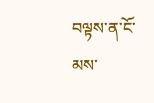བལྟས་ན་ངོ་མས་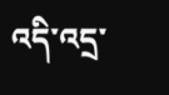འདི་འདྲ་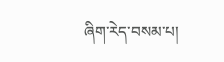ཞིག་རེད་བསམ་པ།